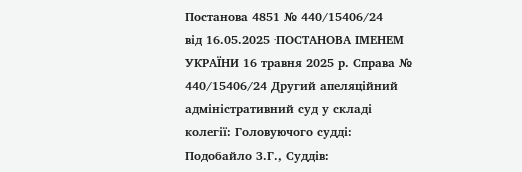Постанова 4851 № 440/15406/24
від 16.05.2025 ·ПОСТАНОВА ІМЕНЕМ УКРАЇНИ 16 травня 2025 р. Справа № 440/15406/24 Другий апеляційний адміністративний суд у складі колегії: Головуючого судді: Подобайло З.Г., Суддів: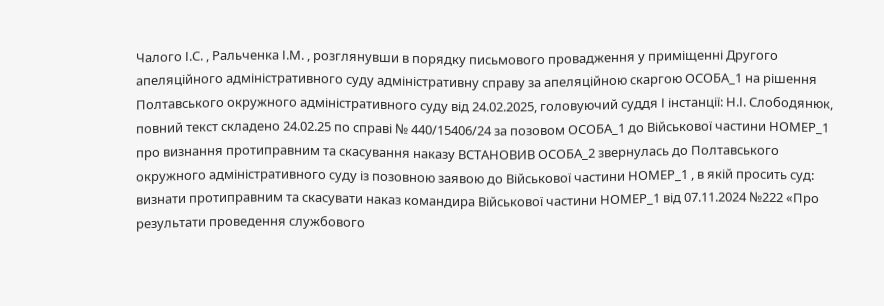Чалого І.С. , Ральченка І.М. , розглянувши в порядку письмового провадження у приміщенні Другого апеляційного адміністративного суду адміністративну справу за апеляційною скаргою ОСОБА_1 на рішення Полтавського окружного адміністративного суду від 24.02.2025, головуючий суддя І інстанції: Н.І. Слободянюк, повний текст складено 24.02.25 по справі № 440/15406/24 за позовом ОСОБА_1 до Військової частини НОМЕР_1 про визнання протиправним та скасування наказу ВСТАНОВИВ ОСОБА_2 звернулась до Полтавського окружного адміністративного суду із позовною заявою до Військової частини НОМЕР_1 , в якій просить суд: визнати протиправним та скасувати наказ командира Військової частини НОМЕР_1 від 07.11.2024 №222 «Про результати проведення службового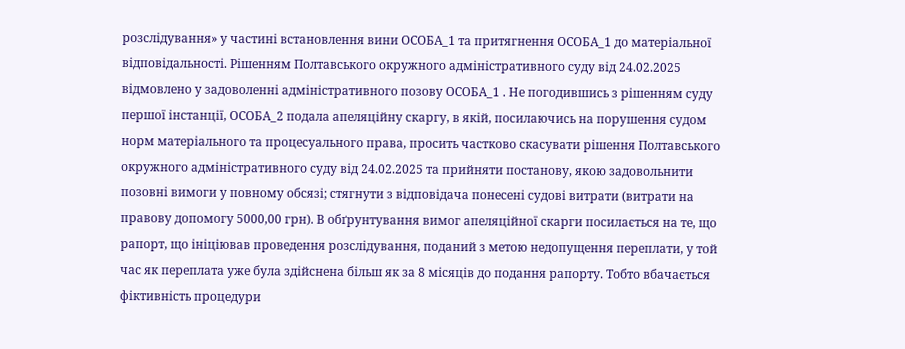розслідування» у частині встановлення вини ОСОБА_1 та притягнення ОСОБА_1 до матеріальної відповідальності. Рішенням Полтавського окружного адміністративного суду від 24.02.2025 відмовлено у задоволенні адміністративного позову ОСОБА_1 . Не погодившись з рішенням суду першої інстанції, ОСОБА_2 подала апеляційну скаргу, в якій, посилаючись на порушення судом норм матеріального та процесуального права, просить частково скасувати рішення Полтавського окружного адміністративного суду від 24.02.2025 та прийняти постанову, якою задовольнити позовні вимоги у повному обсязі; стягнути з відповідача понесені судові витрати (витрати на правову допомогу 5000,00 грн). В обґрунтування вимог апеляційної скарги посилається на те, що рапорт, що ініціював проведення розслідування, поданий з метою недопущення переплати, у той час як переплата уже була здійснена більш як за 8 місяців до подання рапорту. Тобто вбачається фіктивність процедури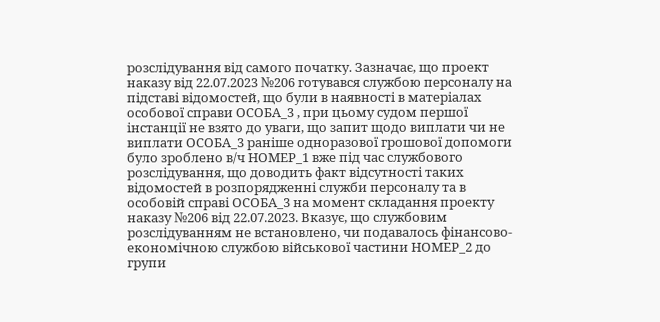розслідування від самого початку. Зазначає, що проект наказу від 22.07.2023 №206 готувався службою персоналу на підставі відомостей, що були в наявності в матеріалах особової справи ОСОБА_3 , при цьому судом першої інстанції не взято до уваги, що запит щодо виплати чи не виплати ОСОБА_3 раніше одноразової грошової допомоги було зроблено в/ч НОМЕР_1 вже під час службового розслідування, що доводить факт відсутності таких відомостей в розпорядженні служби персоналу та в особовій справі ОСОБА_3 на момент складання проекту наказу №206 від 22.07.2023. Вказує, що службовим розслідуванням не встановлено, чи подавалось фінансово-економічною службою військової частини НОМЕР_2 до групи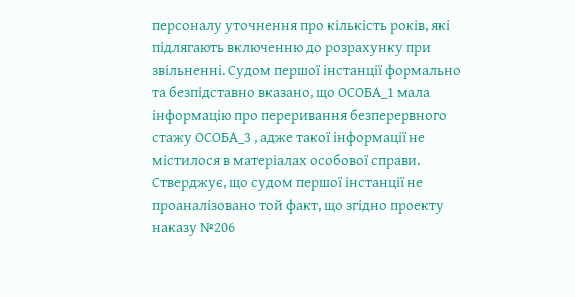персоналу уточнення про кількість років, які підлягають включенню до розрахунку при звільненні. Судом першої інстанції формально та безпідставно вказано, що ОСОБА_1 мала інформацію про переривання безперервного стажу ОСОБА_3 , адже такої інформації не містилося в матеріалах особової справи. Стверджує, що судом першої інстанції не проаналізовано той факт, що згідно проекту наказу №206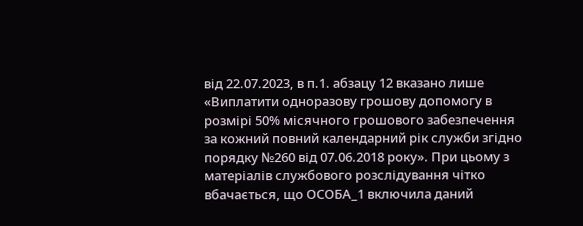від 22.07.2023, в п.1. абзацу 12 вказано лише «Виплатити одноразову грошову допомогу в розмірі 50% місячного грошового забезпечення за кожний повний календарний рік служби згідно порядку №260 від 07.06.2018 року». При цьому з матеріалів службового розслідування чітко вбачається, що ОСОБА_1 включила даний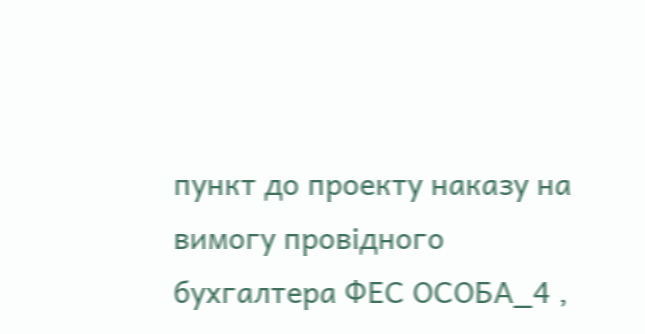пункт до проекту наказу на вимогу провідного бухгалтера ФЕС ОСОБА_4 ,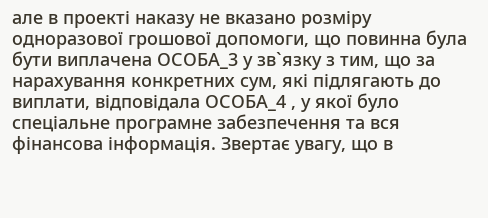але в проекті наказу не вказано розміру одноразової грошової допомоги, що повинна була бути виплачена ОСОБА_3 у зв`язку з тим, що за нарахування конкретних сум, які підлягають до виплати, відповідала ОСОБА_4 , у якої було спеціальне програмне забезпечення та вся фінансова інформація. Звертає увагу, що в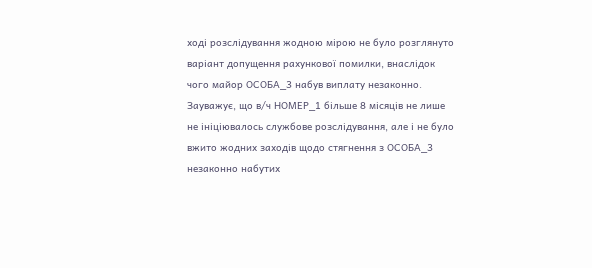ході розслідування жодною мірою не було розглянуто варіант допущення рахункової помилки, внаслідок чого майор ОСОБА_3 набув виплату незаконно. Зауважує, що в/ч НОМЕР_1 більше 8 місяців не лише не ініціювалось службове розслідування, але і не було вжито жодних заходів щодо стягнення з ОСОБА_3 незаконно набутих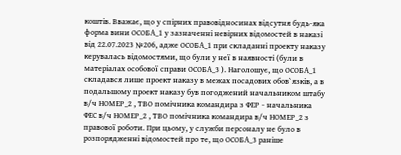коштів. Вважає, що у спірних правовідносинах відсутня будь-яка форма вини ОСОБА_1 у зазначенні невірних відомостей в наказі від 22.07.2023 №206, адже ОСОБА_1 при складанні проекту наказу керувалась відомостями, що були у неї в наявності (були в матеріалах особової справи ОСОБА_3 ). Наголошує, що ОСОБА_1 складався лише проект наказу в межах посадових обов`язків, а в подальшому проект наказу був погоджений начальником штабу в/ч НОМЕР_2 , ТВО помічника командира з ФЕР - начальника ФЕС в/ч НОМЕР_2 , ТВО помічника командира в/ч НОМЕР_2 з правової роботи. При цьому, у служби персоналу не було в розпорядженні відомостей про те, що ОСОБА_3 раніше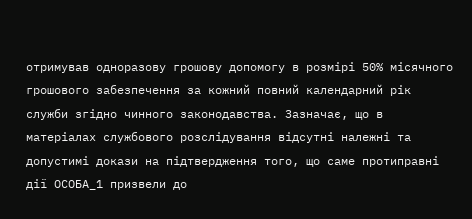отримував одноразову грошову допомогу в розмірі 50% місячного грошового забезпечення за кожний повний календарний рік служби згідно чинного законодавства. Зазначає, що в матеріалах службового розслідування відсутні належні та допустимі докази на підтвердження того, що саме протиправні дії ОСОБА_1 призвели до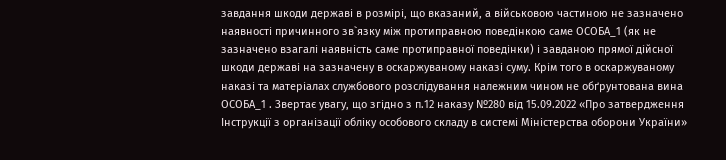завдання шкоди державі в розмірі, що вказаний, а військовою частиною не зазначено наявності причинного зв`язку між протиправною поведінкою саме ОСОБА_1 (як не зазначено взагалі наявність саме протиправної поведінки) і завданою прямої дійсної шкоди державі на зазначену в оскаржуваному наказі суму. Крім того в оскаржуваному наказі та матеріалах службового розслідування належним чином не обґрунтована вина ОСОБА_1 . Звертає увагу, що згідно з п.12 наказу №280 від 15.09.2022 «Про затвердження Інструкції з організації обліку особового складу в системі Міністерства оборони України»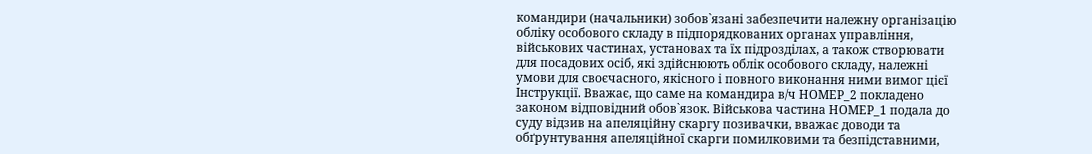командири (начальники) зобов`язані забезпечити належну організацію обліку особового складу в підпорядкованих органах управління, військових частинах, установах та їх підрозділах, а також створювати для посадових осіб, які здійснюють облік особового складу, належні умови для своєчасного, якісного і повного виконання ними вимог цієї Інструкції. Вважає, що саме на командира в/ч НОМЕР_2 покладено законом відповідний обов`язок. Військова частина НОМЕР_1 подала до суду відзив на апеляційну скаргу позивачки, вважає доводи та обґрунтування апеляційної скарги помилковими та безпідставними,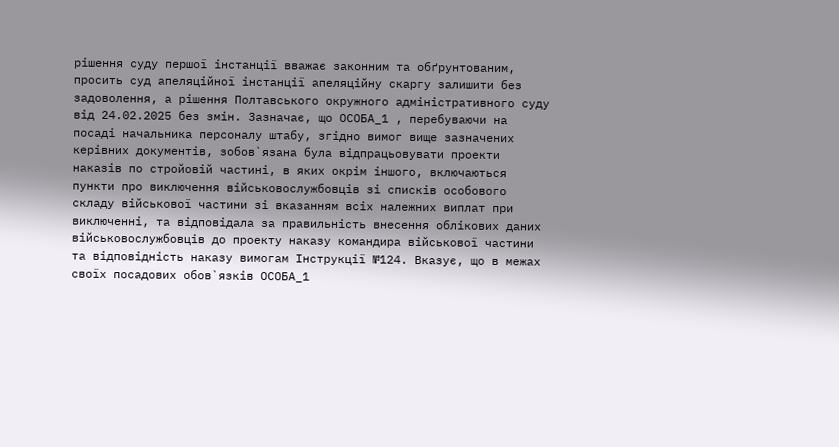рішення суду першої інстанції вважає законним та обґрунтованим, просить суд апеляційної інстанції апеляційну скаргу залишити без задоволення, а рішення Полтавського окружного адміністративного суду від 24.02.2025 без змін. Зазначає, що ОСОБА_1 , перебуваючи на посаді начальника персоналу штабу, згідно вимог вище зазначених керівних документів, зобов`язана була відпрацьовувати проекти наказів по стройовій частині, в яких окрім іншого, включаються пункти про виключення військовослужбовців зі списків особового складу військової частини зі вказанням всіх належних виплат при виключенні, та відповідала за правильність внесення облікових даних військовослужбовців до проекту наказу командира військової частини та відповідність наказу вимогам Інструкції №124. Вказує, що в межах своїх посадових обов`язків ОСОБА_1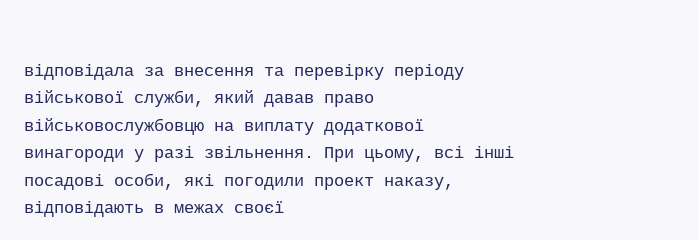відповідала за внесення та перевірку періоду військової служби, який давав право військовослужбовцю на виплату додаткової винагороди у разі звільнення. При цьому, всі інші посадові особи, які погодили проект наказу, відповідають в межах своєї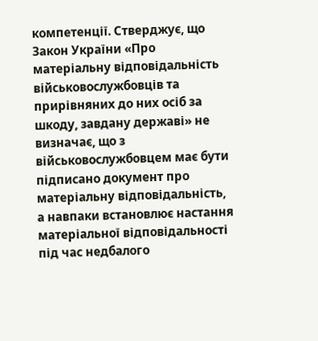компетенції. Стверджує, що Закон України «Про матеріальну відповідальність військовослужбовців та прирівняних до них осіб за шкоду, завдану державі» не визначає, що з військовослужбовцем має бути підписано документ про матеріальну відповідальність, а навпаки встановлює настання матеріальної відповідальності під час недбалого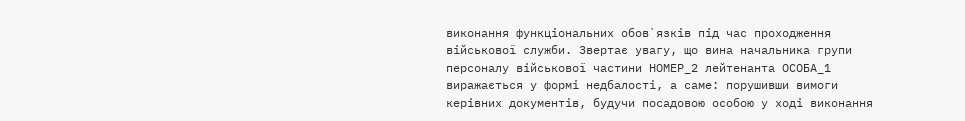виконання функціональних обов`язків під час проходження військової служби. Звертає увагу, що вина начальника групи персоналу військової частини НОМЕР_2 лейтенанта ОСОБА_1 виражається у формі недбалості, а саме: порушивши вимоги керівних документів, будучи посадовою особою у ході виконання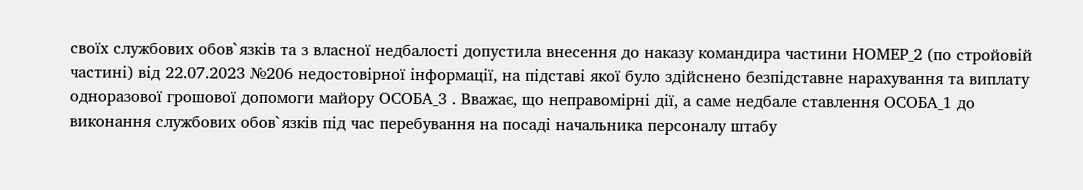своїх службових обов`язків та з власної недбалості допустила внесення до наказу командира частини НОМЕР_2 (по стройовій частині) від 22.07.2023 №206 недостовірної інформації, на підставі якої було здійснено безпідставне нарахування та виплату одноразової грошової допомоги майору ОСОБА_3 . Вважає, що неправомірні дії, а саме недбале ставлення ОСОБА_1 до виконання службових обов`язків під час перебування на посаді начальника персоналу штабу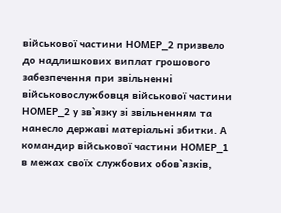військової частини НОМЕР_2 призвело до надлишкових виплат грошового забезпечення при звільненні військовослужбовця військової частини НОМЕР_2 у зв`язку зі звільненням та нанесло державі матеріальні збитки. А командир військової частини НОМЕР_1 в межах своїх службових обов`язків,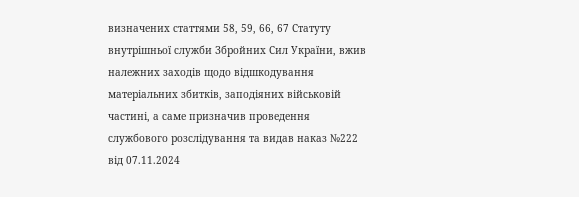визначених статтями 58, 59, 66, 67 Статуту внутрішньої служби Збройних Сил України, вжив належних заходів щодо відшкодування матеріальних збитків, заподіяних військовій частині, а саме призначив проведення службового розслідування та видав наказ №222 від 07.11.2024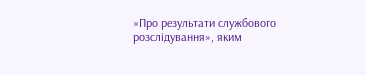«Про результати службового розслідування», яким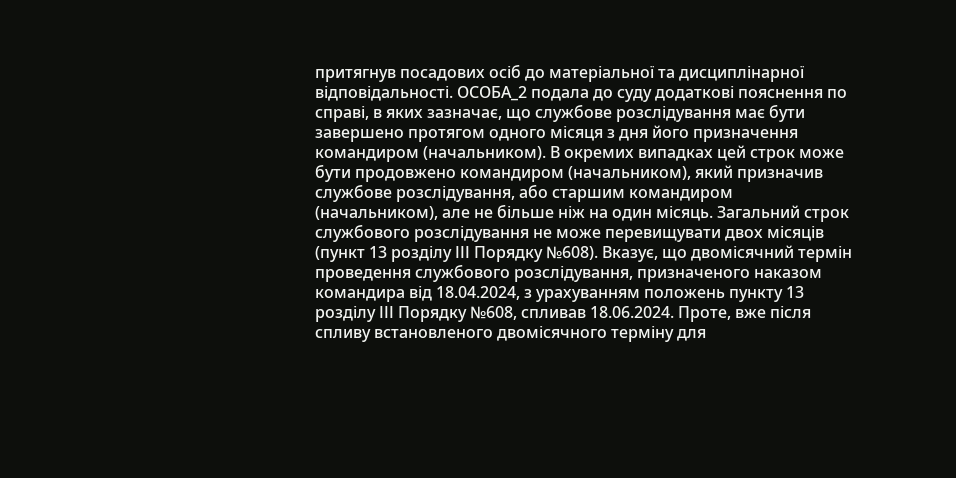притягнув посадових осіб до матеріальної та дисциплінарної відповідальності. ОСОБА_2 подала до суду додаткові пояснення по справі, в яких зазначає, що службове розслідування має бути завершено протягом одного місяця з дня його призначення командиром (начальником). В окремих випадках цей строк може бути продовжено командиром (начальником), який призначив службове розслідування, або старшим командиром (начальником), але не більше ніж на один місяць. Загальний строк службового розслідування не може перевищувати двох місяців (пункт 13 розділу ІІІ Порядку №608). Вказує, що двомісячний термін проведення службового розслідування, призначеного наказом командира від 18.04.2024, з урахуванням положень пункту 13 розділу ІІІ Порядку №608, спливав 18.06.2024. Проте, вже після спливу встановленого двомісячного терміну для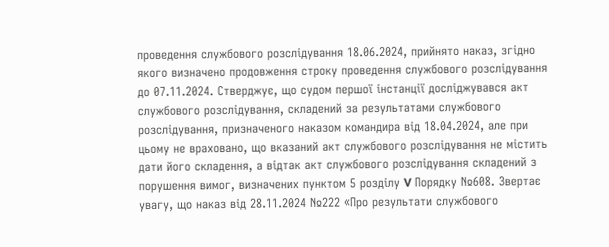проведення службового розслідування 18.06.2024, прийнято наказ, згідно якого визначено продовження строку проведення службового розслідування до 07.11.2024. Стверджує, що судом першої інстанції досліджувався акт службового розслідування, складений за результатами службового розслідування, призначеного наказом командира від 18.04.2024, але при цьому не враховано, що вказаний акт службового розслідування не містить дати його складення, а відтак акт службового розслідування складений з порушення вимог, визначених пунктом 5 розділу V Порядку №608. Звертає увагу, що наказ від 28.11.2024 №222 «Про результати службового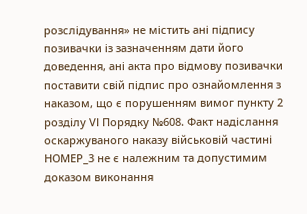розслідування» не містить ані підпису позивачки із зазначенням дати його доведення, ані акта про відмову позивачки поставити свій підпис про ознайомлення з наказом, що є порушенням вимог пункту 2 розділу VІ Порядку №608. Факт надіслання оскаржуваного наказу військовій частині НОМЕР_3 не є належним та допустимим доказом виконання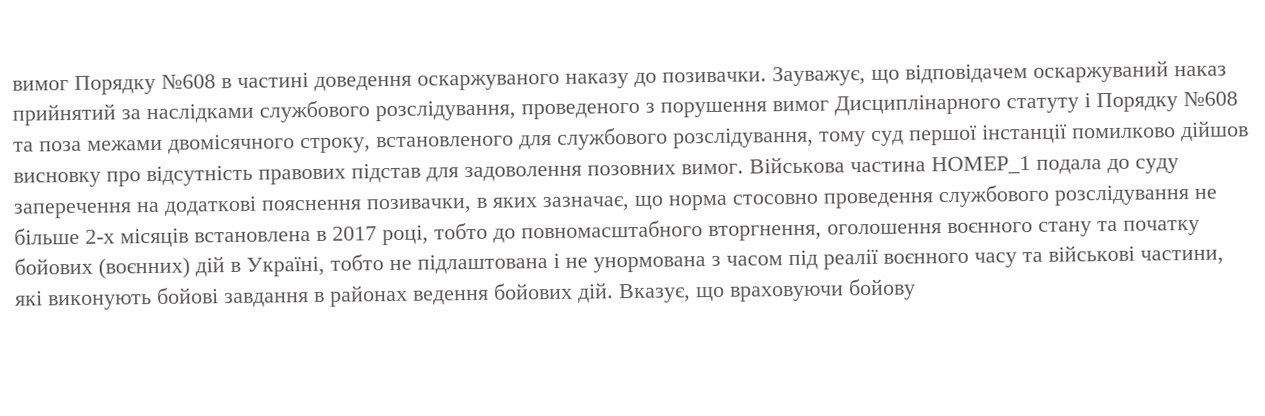вимог Порядку №608 в частині доведення оскаржуваного наказу до позивачки. Зауважує, що відповідачем оскаржуваний наказ прийнятий за наслідками службового розслідування, проведеного з порушення вимог Дисциплінарного статуту і Порядку №608 та поза межами двомісячного строку, встановленого для службового розслідування, тому суд першої інстанції помилково дійшов висновку про відсутність правових підстав для задоволення позовних вимог. Військова частина НОМЕР_1 подала до суду заперечення на додаткові пояснення позивачки, в яких зазначає, що норма стосовно проведення службового розслідування не більше 2-х місяців встановлена в 2017 році, тобто до повномасштабного вторгнення, оголошення воєнного стану та початку бойових (воєнних) дій в Україні, тобто не підлаштована і не унормована з часом під реалії воєнного часу та військові частини, які виконують бойові завдання в районах ведення бойових дій. Вказує, що враховуючи бойову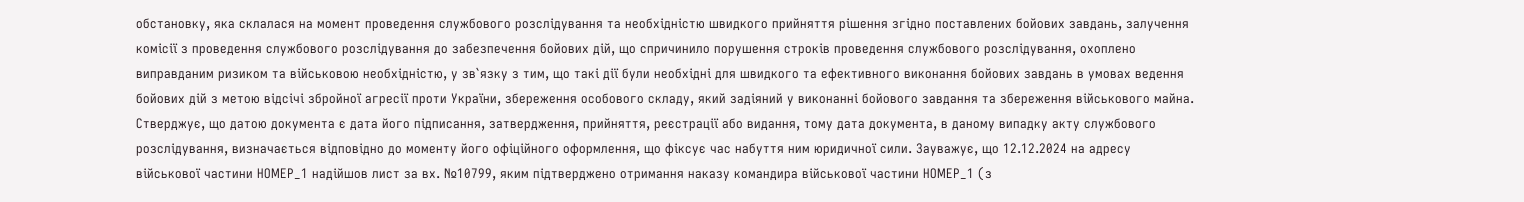обстановку, яка склалася на момент проведення службового розслідування та необхідністю швидкого прийняття рішення згідно поставлених бойових завдань, залучення комісії з проведення службового розслідування до забезпечення бойових дій, що спричинило порушення строків проведення службового розслідування, охоплено виправданим ризиком та військовою необхідністю, у зв`язку з тим, що такі дії були необхідні для швидкого та ефективного виконання бойових завдань в умовах ведення бойових дій з метою відсічі збройної агресії проти України, збереження особового складу, який задіяний у виконанні бойового завдання та збереження військового майна. Стверджує, що датою документа є дата його підписання, затвердження, прийняття, реєстрації або видання, тому дата документа, в даному випадку акту службового розслідування, визначається відповідно до моменту його офіційного оформлення, що фіксує час набуття ним юридичної сили. Зауважує, що 12.12.2024 на адресу військової частини НОМЕР_1 надійшов лист за вх. №10799, яким підтверджено отримання наказу командира військової частини НОМЕР_1 (з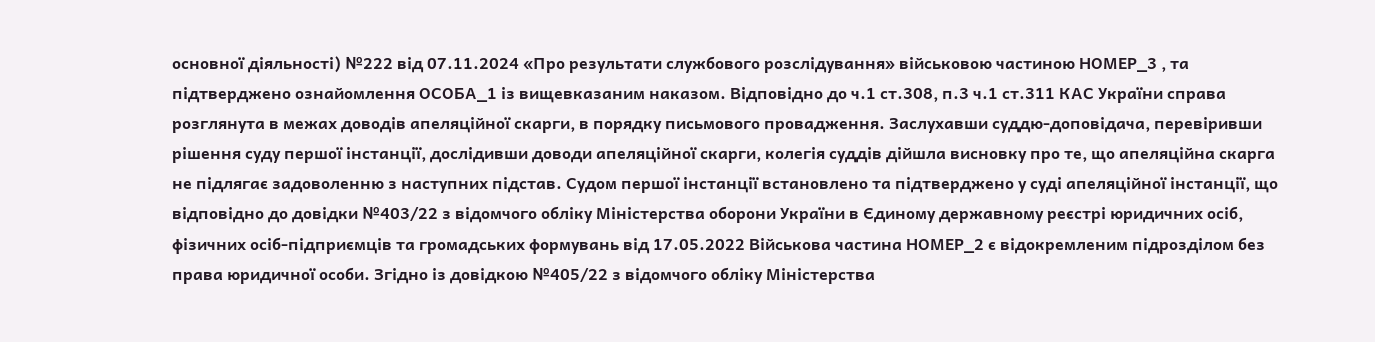основної діяльності) №222 від 07.11.2024 «Про результати службового розслідування» військовою частиною НОМЕР_3 , та підтверджено ознайомлення ОСОБА_1 із вищевказаним наказом. Відповідно до ч.1 ст.308, п.3 ч.1 ст.311 КАС України справа розглянута в межах доводів апеляційної скарги, в порядку письмового провадження. Заслухавши суддю-доповідача, перевіривши рішення суду першої інстанції, дослідивши доводи апеляційної скарги, колегія суддів дійшла висновку про те, що апеляційна скарга не підлягає задоволенню з наступних підстав. Судом першої інстанції встановлено та підтверджено у суді апеляційної інстанції, що відповідно до довідки №403/22 з відомчого обліку Міністерства оборони України в Єдиному державному реєстрі юридичних осіб, фізичних осіб-підприємців та громадських формувань від 17.05.2022 Військова частина НОМЕР_2 є відокремленим підрозділом без права юридичної особи. Згідно із довідкою №405/22 з відомчого обліку Міністерства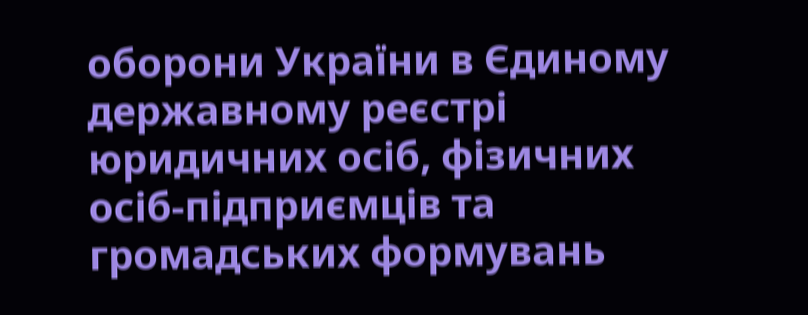оборони України в Єдиному державному реєстрі юридичних осіб, фізичних осіб-підприємців та громадських формувань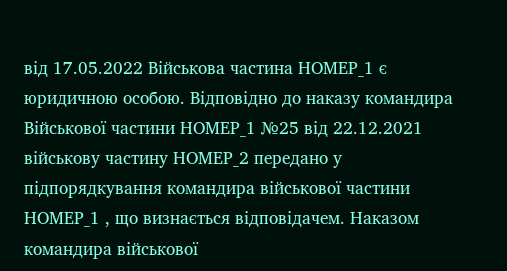від 17.05.2022 Військова частина НОМЕР_1 є юридичною особою. Відповідно до наказу командира Військової частини НОМЕР_1 №25 від 22.12.2021 військову частину НОМЕР_2 передано у підпорядкування командира військової частини НОМЕР_1 , що визнається відповідачем. Наказом командира військової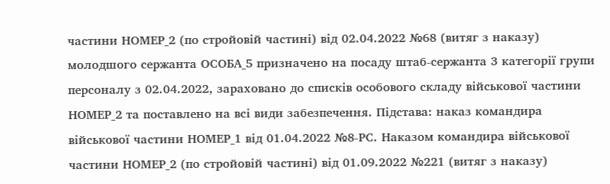частини НОМЕР_2 (по стройовій частині) від 02.04.2022 №68 (витяг з наказу) молодшого сержанта ОСОБА_5 призначено на посаду штаб-сержанта 3 категорії групи персоналу з 02.04.2022, зараховано до списків особового складу військової частини НОМЕР_2 та поставлено на всі види забезпечення. Підстава: наказ командира військової частини НОМЕР_1 від 01.04.2022 №8-РС. Наказом командира військової частини НОМЕР_2 (по стройовій частині) від 01.09.2022 №221 (витяг з наказу)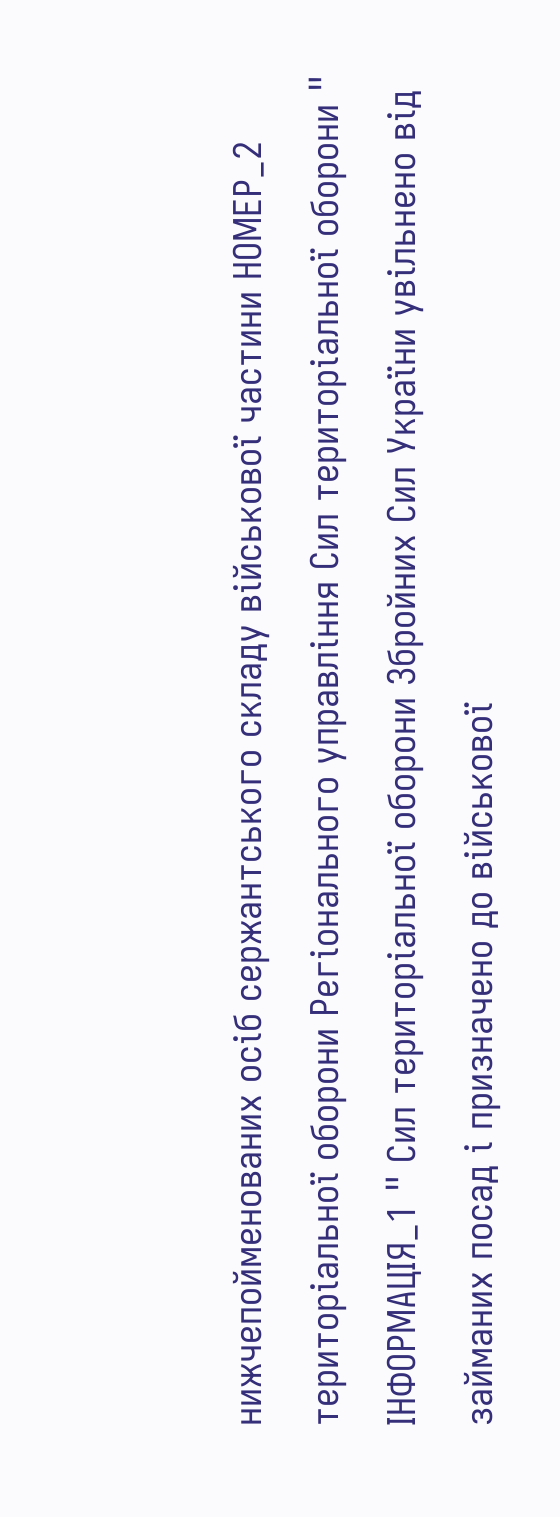нижчепойменованих осіб сержантського складу військової частини НОМЕР_2 територіальної оборони Регіонального управління Сил територіальної оборони " ІНФОРМАЦІЯ_1 " Сил територіальної оборони Збройних Сил України увільнено від займаних посад і призначено до військової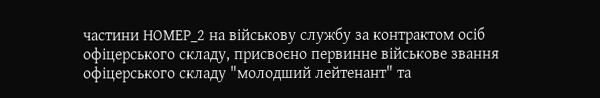частини НОМЕР_2 на військову службу за контрактом осіб офіцерського складу, присвоєно первинне військове звання офіцерського складу "молодший лейтенант" та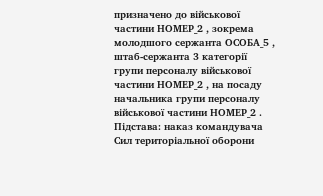призначено до військової частини НОМЕР_2 , зокрема молодшого сержанта ОСОБА_5 , штаб-сержанта 3 категорії групи персоналу військової частини НОМЕР_2 , на посаду начальника групи персоналу військової частини НОМЕР_2 . Підстава: наказ командувача Сил територіальної оборони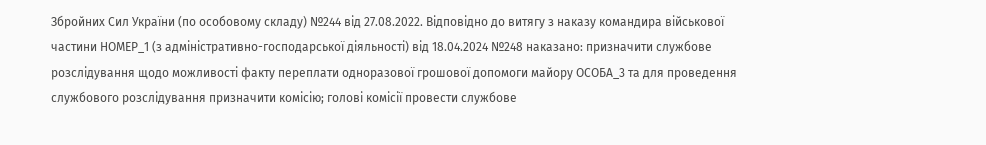Збройних Сил України (по особовому складу) №244 від 27.08.2022. Відповідно до витягу з наказу командира військової частини НОМЕР_1 (з адміністративно-господарської діяльності) від 18.04.2024 №248 наказано: призначити службове розслідування щодо можливості факту переплати одноразової грошової допомоги майору ОСОБА_3 та для проведення службового розслідування призначити комісію; голові комісії провести службове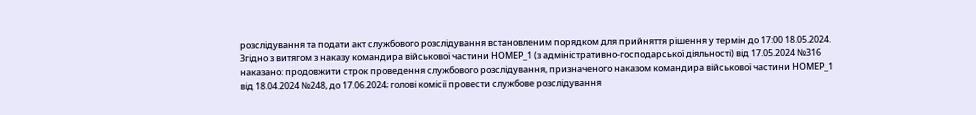розслідування та подати акт службового розслідування встановленим порядком для прийняття рішення у термін до 17:00 18.05.2024. Згідно з витягом з наказу командира військової частини НОМЕР_1 (з адміністративно-господарської діяльності) від 17.05.2024 №316 наказано: продовжити строк проведення службового розслідування, призначеного наказом командира військової частини НОМЕР_1 від 18.04.2024 №248, до 17.06.2024; голові комісії провести службове розслідування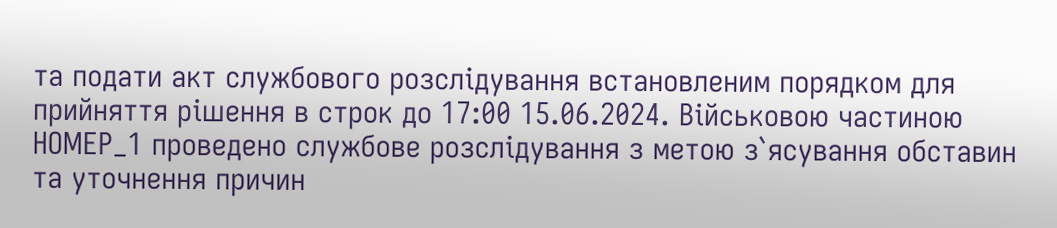та подати акт службового розслідування встановленим порядком для прийняття рішення в строк до 17:00 15.06.2024. Військовою частиною НОМЕР_1 проведено службове розслідування з метою з`ясування обставин та уточнення причин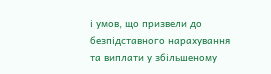і умов, що призвели до безпідставного нарахування та виплати у збільшеному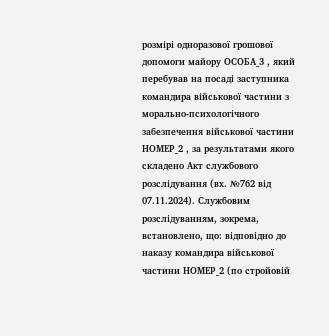розмірі одноразової грошової допомоги майору ОСОБА_3 , який перебував на посаді заступника командира військової частини з морально-психологічного забезпечення військової частини НОМЕР_2 , за результатами якого складено Акт службового розслідування (вх. №762 від 07.11.2024). Службовим розслідуванням, зокрема, встановлено, що: відповідно до наказу командира військової частини НОМЕР_2 (по стройовій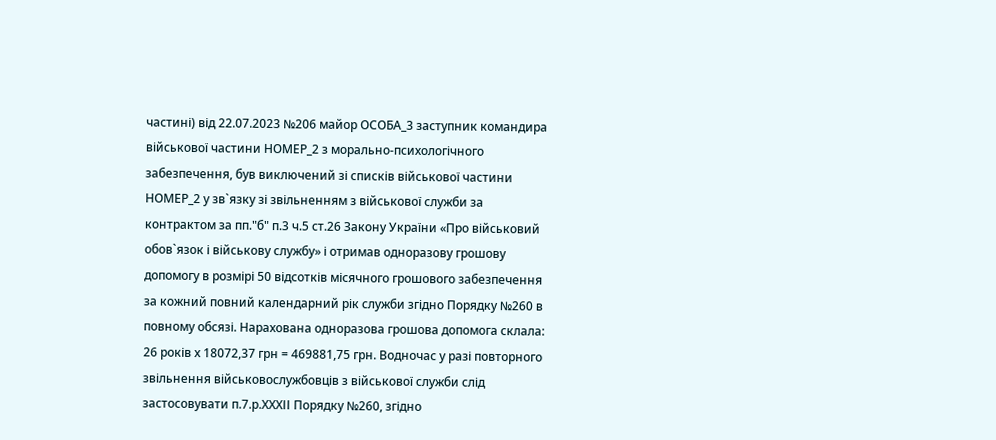частині) від 22.07.2023 №206 майор ОСОБА_3 заступник командира військової частини НОМЕР_2 з морально-психологічного забезпечення, був виключений зі списків військової частини НОМЕР_2 у зв`язку зі звільненням з військової служби за контрактом за пп."б" п.3 ч.5 ст.26 Закону України «Про військовий обов`язок і військову службу» і отримав одноразову грошову допомогу в розмірі 50 відсотків місячного грошового забезпечення за кожний повний календарний рік служби згідно Порядку №260 в повному обсязі. Нарахована одноразова грошова допомога склала: 26 років х 18072,37 грн = 469881,75 грн. Водночас у разі повторного звільнення військовослужбовців з військової служби слід застосовувати п.7.р.ХХХІІ Порядку №260, згідно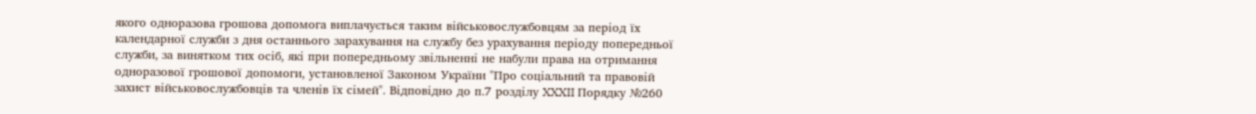якого одноразова грошова допомога виплачується таким військовослужбовцям за період їх календарної служби з дня останнього зарахування на службу без урахування періоду попередньої служби, за винятком тих осіб, які при попередньому звільненні не набули права на отримання одноразової грошової допомоги, установленої Законом України "Про соціальний та правовій захист військовослужбовців та членів їх сімей". Відповідно до п.7 розділу XXXII Порядку №260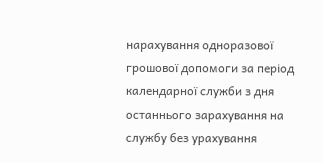нарахування одноразової грошової допомоги за період календарної служби з дня останнього зарахування на службу без урахування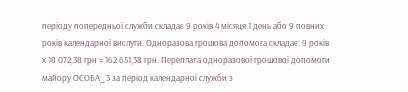періоду попередньої служби складає 9 років 4 місяця 1 день або 9 повних років календарної вислуги. Одноразова грошова допомога складає: 9 років х 18 072,38 грн = 162 651,38 грн. Переплата одноразової грошової допомоги майору ОСОБА_3 за період календарної служби з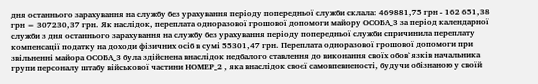дня останнього зарахування на службу без урахування періоду попередньої служби склала: 469881,75 грн - 162 651,38 грн = 307230,37 грн. Як наслідок, переплата одноразової грошової допомоги майору ОСОБА_3 за період календарної служби з дня останнього зарахування на службу без урахування періоду попередньої служби спричинила переплату компенсації податку на доходи фізичних осіб в сумі 55301,47 грн. Переплата одноразової грошової допомоги при звільненні майора ОСОБА_3 була здійснена внаслідок недбалого ставлення до виконання своїх обов`язків начальника групи персоналу штабу військової частини НОМЕР_2 , яка внаслідок своєї самовпевненості, будучи обізнаною у своїй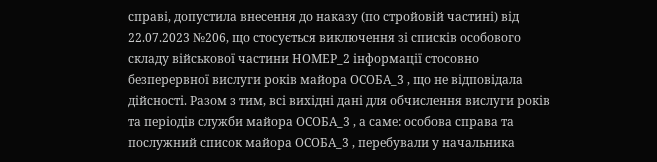справі, допустила внесення до наказу (по стройовій частині) від 22.07.2023 №206, що стосується виключення зі списків особового складу військової частини НОМЕР_2 інформації стосовно безперервної вислуги років майора ОСОБА_3 , що не відповідала дійсності. Разом з тим, всі вихідні дані для обчислення вислуги років та періодів служби майора ОСОБА_3 , а саме: особова справа та послужний список майора ОСОБА_3 , перебували у начальника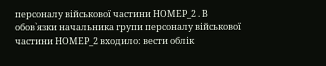персоналу військової частини НОМЕР_2 . В обов`язки начальника групи персоналу військової частини НОМЕР_2 входило: вести облік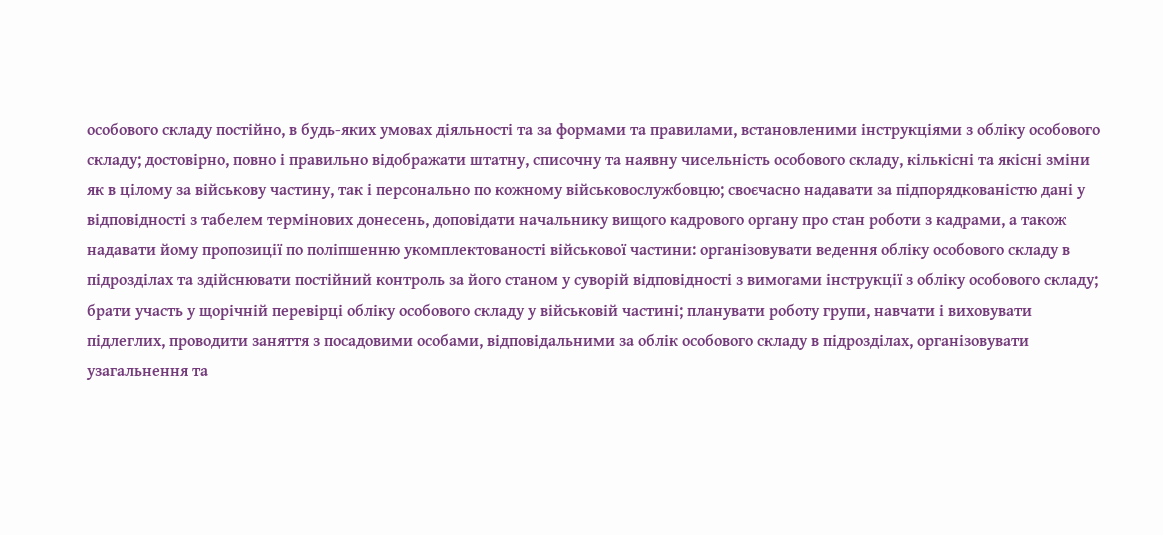особового складу постійно, в будь-яких умовах діяльності та за формами та правилами, встановленими інструкціями з обліку особового складу; достовірно, повно і правильно відображати штатну, списочну та наявну чисельність особового складу, кількісні та якісні зміни як в цілому за військову частину, так і персонально по кожному військовослужбовцю; своєчасно надавати за підпорядкованістю дані у відповідності з табелем термінових донесень, доповідати начальнику вищого кадрового органу про стан роботи з кадрами, а також надавати йому пропозиції по поліпшенню укомплектованості військової частини: організовувати ведення обліку особового складу в підрозділах та здійснювати постійний контроль за його станом у суворій відповідності з вимогами інструкції з обліку особового складу; брати участь у щорічній перевірці обліку особового складу у військовій частині; планувати роботу групи, навчати і виховувати підлеглих, проводити заняття з посадовими особами, відповідальними за облік особового складу в підрозділах, організовувати узагальнення та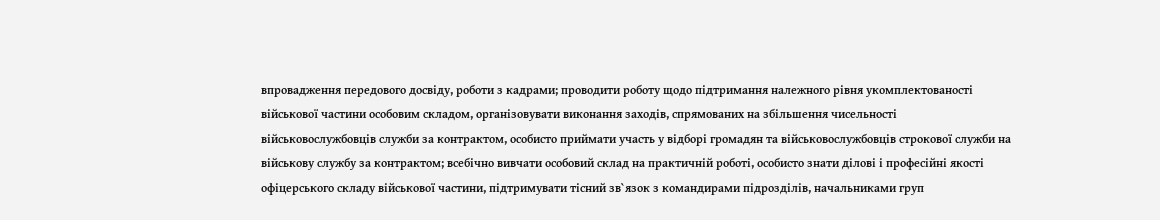впровадження передового досвіду, роботи з кадрами; проводити роботу щодо підтримання належного рівня укомплектованості військової частини особовим складом, організовувати виконання заходів, спрямованих на збільшення чисельності військовослужбовців служби за контрактом, особисто приймати участь у відборі громадян та військовослужбовців строкової служби на військову службу за контрактом; всебічно вивчати особовий склад на практичній роботі, особисто знати ділові і професійні якості офіцерського складу військової частини, підтримувати тісний зв`язок з командирами підрозділів, начальниками груп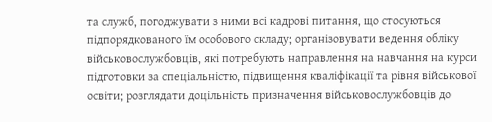та служб, погоджувати з ними всі кадрові питання, що стосуються підпорядкованого їм особового складу; організовувати ведення обліку військовослужбовців, які потребують направлення на навчання на курси підготовки за спеціальністю, підвищення кваліфікації та рівня військової освіти; розглядати доцільність призначення військовослужбовців до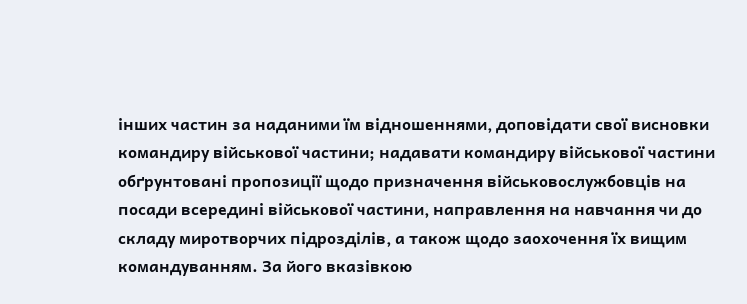інших частин за наданими їм відношеннями, доповідати свої висновки командиру військової частини; надавати командиру військової частини обґрунтовані пропозиції щодо призначення військовослужбовців на посади всередині військової частини, направлення на навчання чи до складу миротворчих підрозділів, а також щодо заохочення їх вищим командуванням. За його вказівкою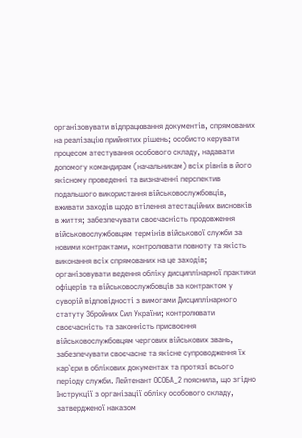організовувати відпрацювання документів, спрямованих на реалізацію прийнятих рішень; особисто керувати процесом атестування особового складу, надавати допомогу командирам (начальникам) всіх рівнів в його якісному проведенні та визначенні перспектив подальшого використання військовослужбовців, вживати заходів щодо втілення атестаційних висновків в життя; забезпечувати своєчасність продовження військовослужбовцям термінів військової служби за новими контрактами, контролювати повноту та якість виконання всіх спрямованих на це заходів; організовувати ведення обліку дисциплінарної практики офіцерів та військовослужбовців за контрактом у суворій відповідності з вимогами Дисциплінарного статуту Збройних Сил України; контролювати своєчасність та законність присвоєння військовослужбовцям чергових військових звань, забезпечувати своєчасне та якісне супроводження їх кар`єри в облікових документах та протязі всього періоду служби. Лейтенант ОСОБА_2 пояснила, що згідно Інструкції з організації обліку особового складу, затвердженої наказом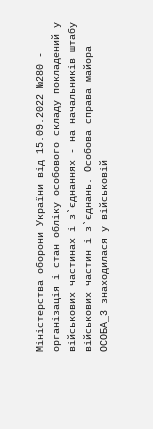Міністерства оборони України від 15.09.2022 №280 - організація і стан обліку особового складу покладений у військових частинах і з`єднаннях - на начальників штабу військових частин і з`єднань. Особова справа майора ОСОБА_3 знаходилася у військовій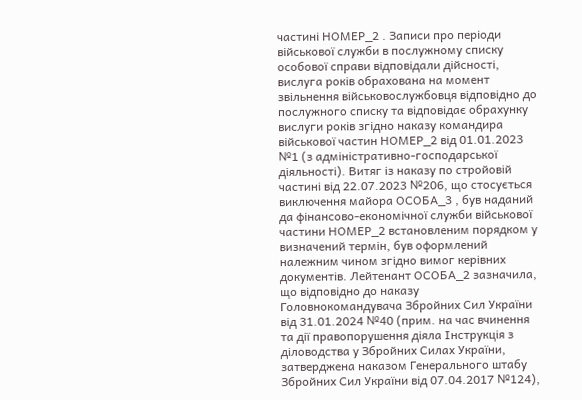частині НОМЕР_2 . Записи про періоди військової служби в послужному списку особової справи відповідали дійсності, вислуга років обрахована на момент звільнення військовослужбовця відповідно до послужного списку та відповідає обрахунку вислуги років згідно наказу командира військової частин НОМЕР_2 від 01.01.2023 №1 (з адміністративно-господарської діяльності). Витяг із наказу по стройовій частині від 22.07.2023 №206, що стосується виключення майора ОСОБА_3 , був наданий да фінансово-економічної служби військової частини НОМЕР_2 встановленим порядком у визначений термін, був оформлений належним чином згідно вимог керівних документів. Лейтенант ОСОБА_2 зазначила, що відповідно до наказу Головнокомандувача Збройних Сил України від 31.01.2024 №40 (прим. на час вчинення та дії правопорушення діяла Інструкція з діловодства у Збройних Силах України, затверджена наказом Генерального штабу Збройних Сил України від 07.04.2017 №124),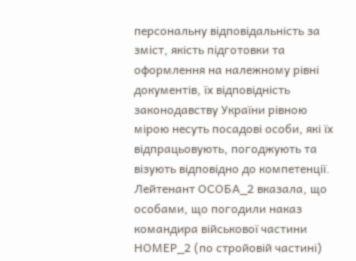персональну відповідальність за зміст, якість підготовки та оформлення на належному рівні документів, їх відповідність законодавству України рівною мірою несуть посадові особи, які їх відпрацьовують, погоджують та візують відповідно до компетенції. Лейтенант ОСОБА_2 вказала, що особами, що погодили наказ командира військової частини НОМЕР_2 (по стройовій частині)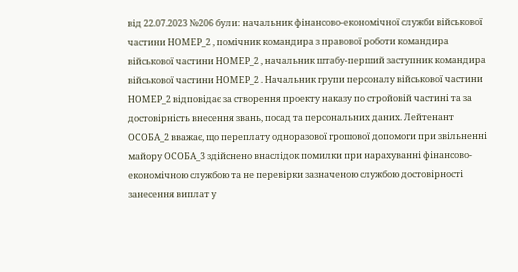від 22.07.2023 №206 були: начальник фінансово-економічної служби військової частини НОМЕР_2 , помічник командира з правової роботи командира військової частини НОМЕР_2 , начальник штабу-перший заступник командира військової частини НОМЕР_2 . Начальник групи персоналу військової частини НОМЕР_2 відповідає за створення проекту наказу по стройовій частині та за достовірність внесення звань, посад та персональних даних. Лейтенант ОСОБА_2 вважає, що переплату одноразової грошової допомоги при звільненні майору ОСОБА_3 здійснено внаслідок помилки при нарахуванні фінансово-економічною службою та не перевірки зазначеною службою достовірності занесення виплат у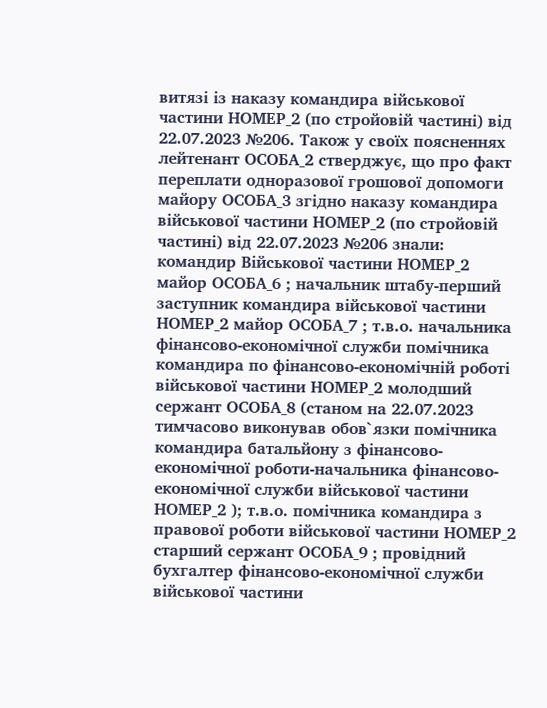витязі із наказу командира військової частини НОМЕР_2 (по стройовій частині) від 22.07.2023 №206. Також у своїх поясненнях лейтенант ОСОБА_2 стверджує, що про факт переплати одноразової грошової допомоги майору ОСОБА_3 згідно наказу командира військової частини НОМЕР_2 (по стройовій частині) від 22.07.2023 №206 знали: командир Військової частини НОМЕР_2 майор ОСОБА_6 ; начальник штабу-перший заступник командира військової частини НОМЕР_2 майор ОСОБА_7 ; т.в.о. начальника фінансово-економічної служби помічника командира по фінансово-економічній роботі військової частини НОМЕР_2 молодший сержант ОСОБА_8 (станом на 22.07.2023 тимчасово виконував обов`язки помічника командира батальйону з фінансово-економічної роботи-начальника фінансово-економічної служби військової частини НОМЕР_2 ); т.в.о. помічника командира з правової роботи військової частини НОМЕР_2 старший сержант ОСОБА_9 ; провідний бухгалтер фінансово-економічної служби військової частини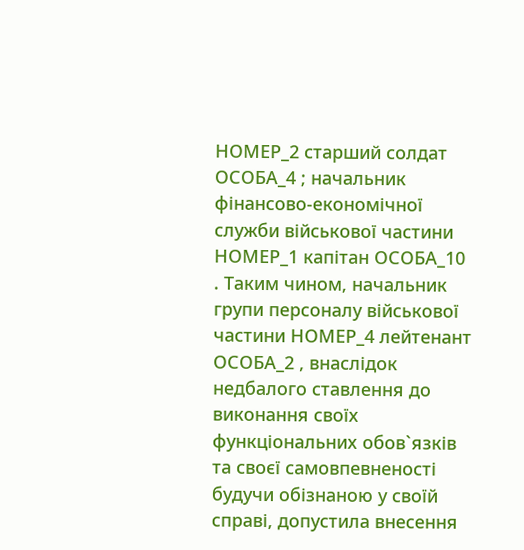НОМЕР_2 старший солдат ОСОБА_4 ; начальник фінансово-економічної служби військової частини НОМЕР_1 капітан ОСОБА_10 . Таким чином, начальник групи персоналу військової частини НОМЕР_4 лейтенант ОСОБА_2 , внаслідок недбалого ставлення до виконання своїх функціональних обов`язків та своєї самовпевненості будучи обізнаною у своїй справі, допустила внесення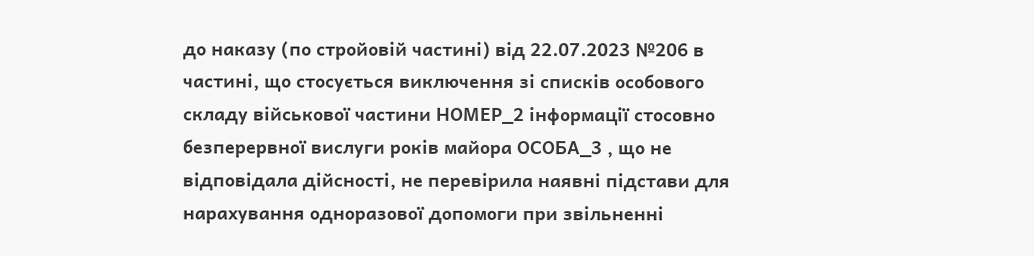до наказу (по стройовій частині) від 22.07.2023 №206 в частині, що стосується виключення зі списків особового складу військової частини НОМЕР_2 інформації стосовно безперервної вислуги років майора ОСОБА_3 , що не відповідала дійсності, не перевірила наявні підстави для нарахування одноразової допомоги при звільненні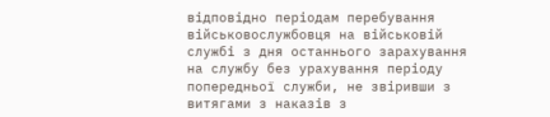відповідно періодам перебування військовослужбовця на військовій службі з дня останнього зарахування на службу без урахування періоду попередньої служби, не звіривши з витягами з наказів з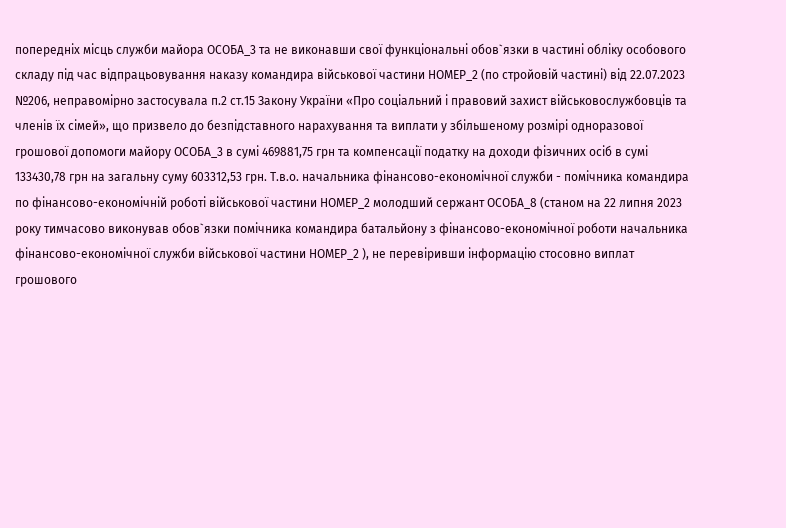попередніх місць служби майора ОСОБА_3 та не виконавши свої функціональні обов`язки в частині обліку особового складу під час відпрацьовування наказу командира військової частини НОМЕР_2 (по стройовій частині) від 22.07.2023 №206, неправомірно застосувала п.2 ст.15 Закону України «Про соціальний і правовий захист військовослужбовців та членів їх сімей», що призвело до безпідставного нарахування та виплати у збільшеному розмірі одноразової грошової допомоги майору ОСОБА_3 в сумі 469881,75 грн та компенсації податку на доходи фізичних осіб в сумі 133430,78 грн на загальну суму 603312,53 грн. Т.в.о. начальника фінансово-економічної служби - помічника командира по фінансово-економічній роботі військової частини НОМЕР_2 молодший сержант ОСОБА_8 (станом на 22 липня 2023 року тимчасово виконував обов`язки помічника командира батальйону з фінансово-економічної роботи начальника фінансово-економічної служби військової частини НОМЕР_2 ), не перевіривши інформацію стосовно виплат грошового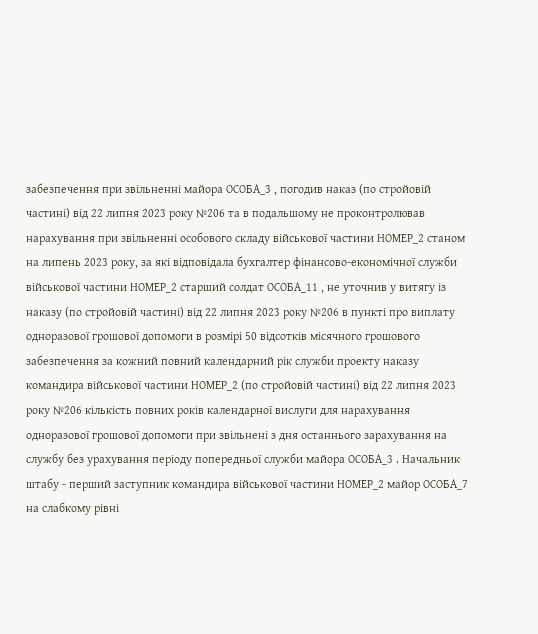забезпечення при звільненні майора ОСОБА_3 , погодив наказ (по стройовій частині) від 22 липня 2023 року №206 та в подальшому не проконтролював нарахування при звільненні особового складу військової частини НОМЕР_2 станом на липень 2023 року, за які відповідала бухгалтер фінансово-економічної служби військової частини НОМЕР_2 старший солдат ОСОБА_11 , не уточнив у витягу із наказу (по стройовій частині) від 22 липня 2023 року №206 в пункті про виплату одноразової грошової допомоги в розмірі 50 відсотків місячного грошового забезпечення за кожний повний календарний рік служби проекту наказу командира військової частини НОМЕР_2 (по стройовій частині) від 22 липня 2023 року №206 кількість повних років календарної вислуги для нарахування одноразової грошової допомоги при звільнені з дня останнього зарахування на службу без урахування періоду попередньої служби майора ОСОБА_3 . Начальник штабу - перший заступник командира військової частини НОМЕР_2 майор ОСОБА_7 на слабкому рівні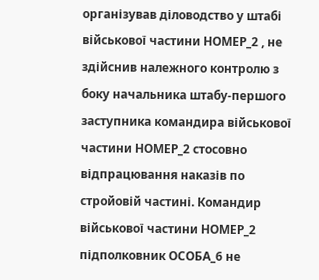організував діловодство у штабі військової частини НОМЕР_2 , не здійснив належного контролю з боку начальника штабу-першого заступника командира військової частини НОМЕР_2 стосовно відпрацювання наказів по стройовій частині. Командир військової частини НОМЕР_2 підполковник ОСОБА_6 не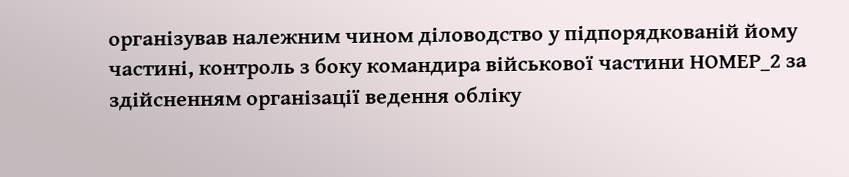організував належним чином діловодство у підпорядкованій йому частині, контроль з боку командира військової частини НОМЕР_2 за здійсненням організації ведення обліку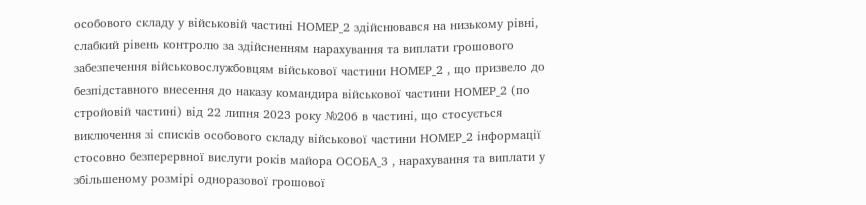особового складу у військовій частині НОМЕР_2 здійснювався на низькому рівні, слабкий рівень контролю за здійсненням нарахування та виплати грошового забезпечення військовослужбовцям військової частини НОМЕР_2 , що призвело до безпідставного внесення до наказу командира військової частини НОМЕР_2 (по стройовій частині) від 22 липня 2023 року №206 в частині, що стосується виключення зі списків особового складу військової частини НОМЕР_2 інформації стосовно безперервної вислуги років майора ОСОБА_3 , нарахування та виплати у збільшеному розмірі одноразової грошової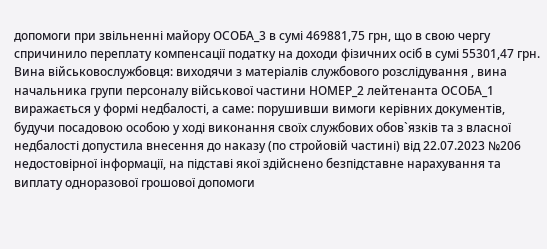допомоги при звільненні майору ОСОБА_3 в сумі 469881,75 грн, що в свою чергу спричинило переплату компенсації податку на доходи фізичних осіб в сумі 55301,47 грн. Вина військовослужбовця: виходячи з матеріалів службового розслідування , вина начальника групи персоналу військової частини НОМЕР_2 лейтенанта ОСОБА_1 виражається у формі недбалості, а саме: порушивши вимоги керівних документів, будучи посадовою особою у ході виконання своїх службових обов`язків та з власної недбалості допустила внесення до наказу (по стройовій частині) від 22.07.2023 №206 недостовірної інформації, на підставі якої здійснено безпідставне нарахування та виплату одноразової грошової допомоги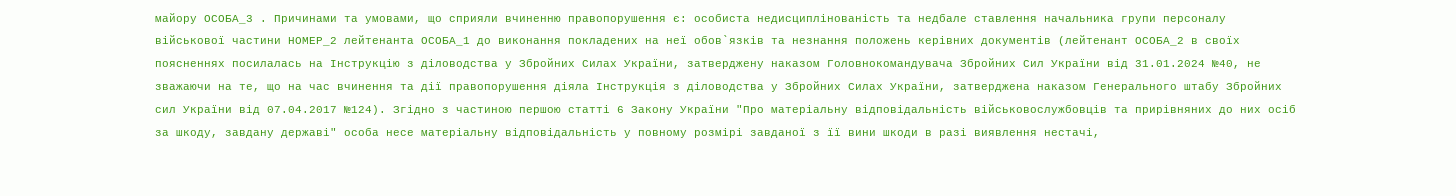майору ОСОБА_3 . Причинами та умовами, що сприяли вчиненню правопорушення є: особиста недисциплінованість та недбале ставлення начальника групи персоналу військової частини НОМЕР_2 лейтенанта ОСОБА_1 до виконання покладених на неї обов`язків та незнання положень керівних документів (лейтенант ОСОБА_2 в своїх поясненнях посилалась на Інструкцію з діловодства у Збройних Силах України, затверджену наказом Головнокомандувача Збройних Сил України від 31.01.2024 №40, не зважаючи на те, що на час вчинення та дії правопорушення діяла Інструкція з діловодства у Збройних Силах України, затверджена наказом Генерального штабу Збройних сил України від 07.04.2017 №124). Згідно з частиною першою статті 6 Закону України "Про матеріальну відповідальність військовослужбовців та прирівняних до них осіб за шкоду, завдану державі" особа несе матеріальну відповідальність у повному розмірі завданої з її вини шкоди в разі виявлення нестачі,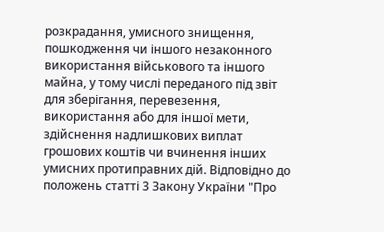розкрадання, умисного знищення, пошкодження чи іншого незаконного використання військового та іншого майна, у тому числі переданого під звіт для зберігання, перевезення, використання або для іншої мети, здійснення надлишкових виплат грошових коштів чи вчинення інших умисних протиправних дій. Відповідно до положень статті 3 Закону України "Про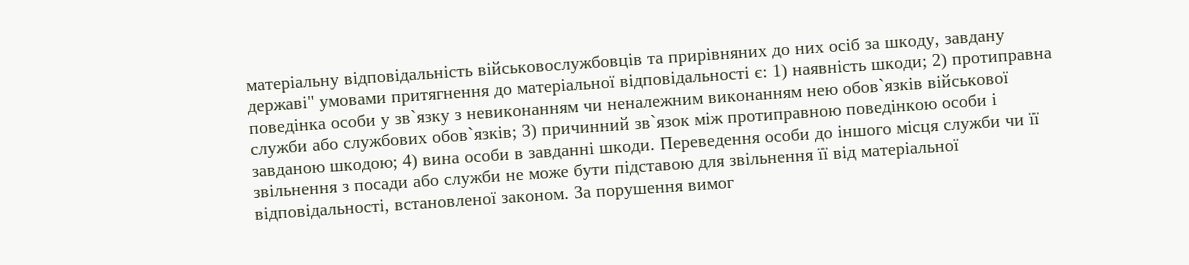матеріальну відповідальність військовослужбовців та прирівняних до них осіб за шкоду, завдану державі" умовами притягнення до матеріальної відповідальності є: 1) наявність шкоди; 2) протиправна поведінка особи у зв`язку з невиконанням чи неналежним виконанням нею обов`язків військової служби або службових обов`язків; 3) причинний зв`язок між протиправною поведінкою особи і завданою шкодою; 4) вина особи в завданні шкоди. Переведення особи до іншого місця служби чи її звільнення з посади або служби не може бути підставою для звільнення її від матеріальної відповідальності, встановленої законом. За порушення вимог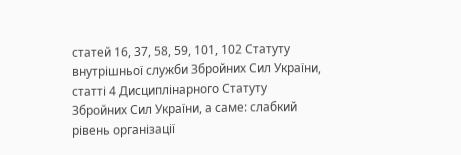статей 16, 37, 58, 59, 101, 102 Статуту внутрішньої служби Збройних Сил України, статті 4 Дисциплінарного Статуту Збройних Сил України, а саме: слабкий рівень організації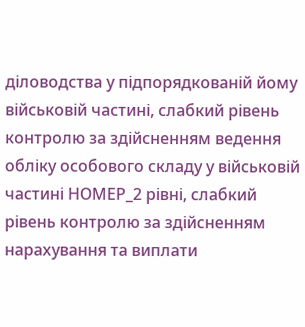діловодства у підпорядкованій йому військовій частині, слабкий рівень контролю за здійсненням ведення обліку особового складу у військовій частині НОМЕР_2 рівні, слабкий рівень контролю за здійсненням нарахування та виплати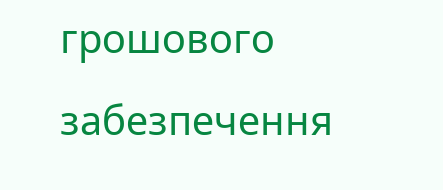грошового забезпечення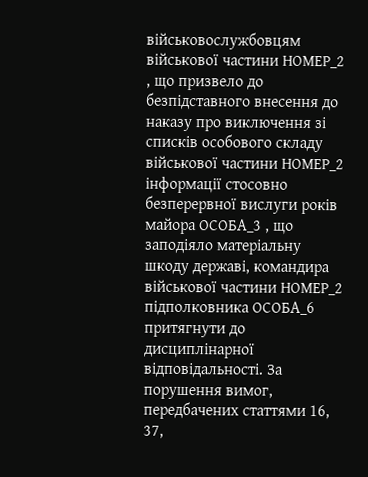військовослужбовцям військової частини НОМЕР_2 , що призвело до безпідставного внесення до наказу про виключення зі списків особового складу військової частини НОМЕР_2 інформації стосовно безперервної вислуги років майора ОСОБА_3 , що заподіяло матеріальну шкоду державі, командира військової частини НОМЕР_2 підполковника ОСОБА_6 притягнути до дисциплінарної відповідальності. За порушення вимог, передбачених статтями 16, 37,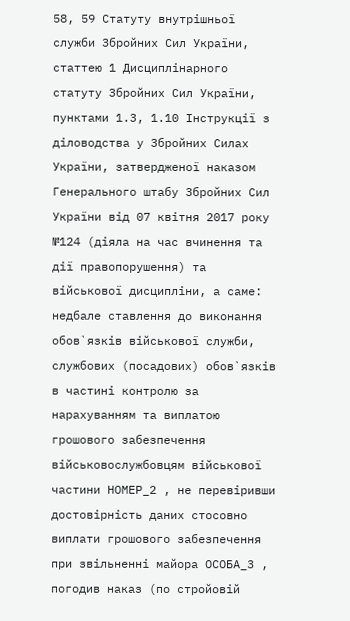58, 59 Статуту внутрішньої служби Збройних Сил України, статтею 1 Дисциплінарного статуту Збройних Сил України, пунктами 1.3, 1.10 Інструкції з діловодства у Збройних Силах України, затвердженої наказом Генерального штабу Збройних Сил України від 07 квітня 2017 року №124 (діяла на час вчинення та дії правопорушення) та військової дисципліни, а саме: недбале ставлення до виконання обов`язків військової служби, службових (посадових) обов`язків в частині контролю за нарахуванням та виплатою грошового забезпечення військовослужбовцям військової частини НОМЕР_2 , не перевіривши достовірність даних стосовно виплати грошового забезпечення при звільненні майора ОСОБА_3 , погодив наказ (по стройовій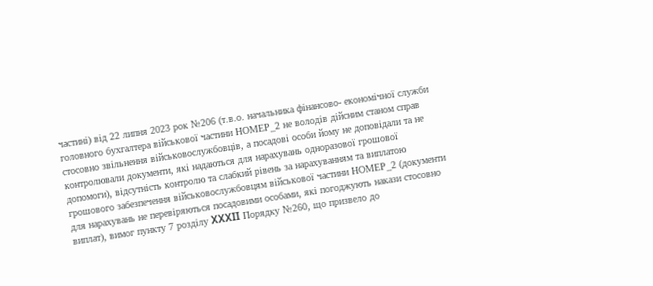частині) від 22 липня 2023 рок №206 (т.в.о. начальника фінансово- економічної служби головного бухгалтера військової частини НОМЕР_2 не володів дійсним станом справ стосовно звільнення військовослужбовців, а посадові особи йому не доповідали та не контролювали документи, які надаються для нарахувань одноразової грошової допомоги), відсутність контролю та слабкий рівень за нарахуванням та виплатою грошового забезпечення військовослужбовцям військової частини НОМЕР_2 (документи для нарахувань не перевіряються посадовими особами, які погоджують накази стосовно виплат), вимог пункту 7 розділу XXXII Порядку №260, що призвело до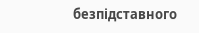безпідставного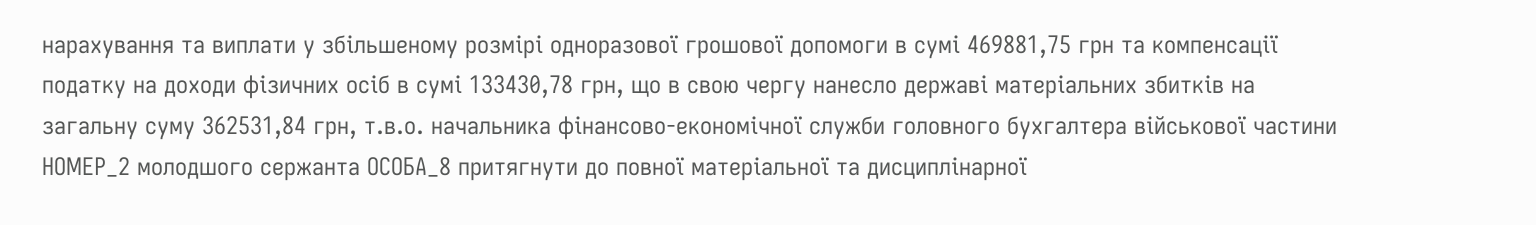нарахування та виплати у збільшеному розмірі одноразової грошової допомоги в сумі 469881,75 грн та компенсації податку на доходи фізичних осіб в сумі 133430,78 грн, що в свою чергу нанесло державі матеріальних збитків на загальну суму 362531,84 грн, т.в.о. начальника фінансово-економічної служби головного бухгалтера військової частини НОМЕР_2 молодшого сержанта ОСОБА_8 притягнути до повної матеріальної та дисциплінарної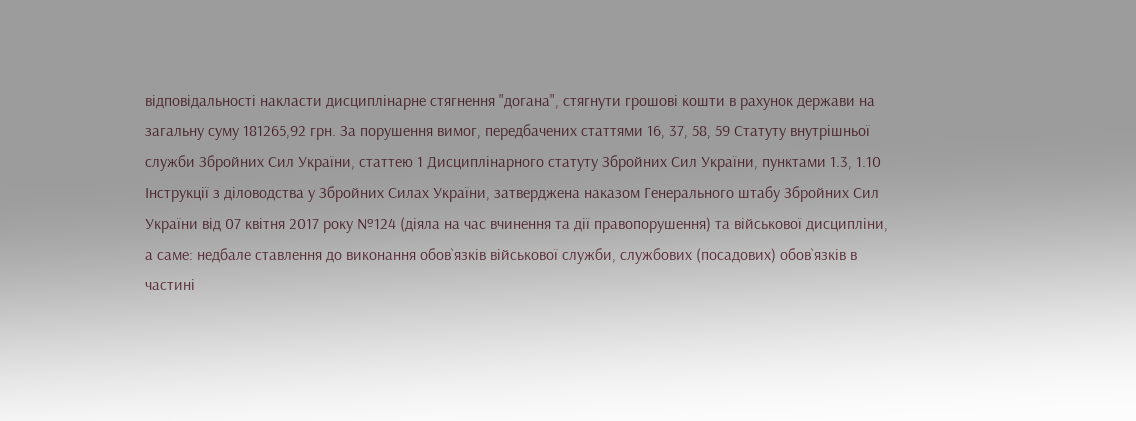відповідальності накласти дисциплінарне стягнення "догана", стягнути грошові кошти в рахунок держави на загальну суму 181265,92 грн. За порушення вимог, передбачених статтями 16, 37, 58, 59 Статуту внутрішньої служби Збройних Сил України, статтею 1 Дисциплінарного статуту Збройних Сил України, пунктами 1.3, 1.10 Інструкції з діловодства у Збройних Силах України, затверджена наказом Генерального штабу Збройних Сил України від 07 квітня 2017 року №124 (діяла на час вчинення та дії правопорушення) та військової дисципліни, а саме: недбале ставлення до виконання обов`язків військової служби, службових (посадових) обов`язків в частині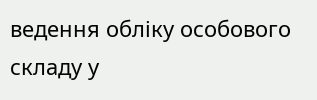ведення обліку особового складу у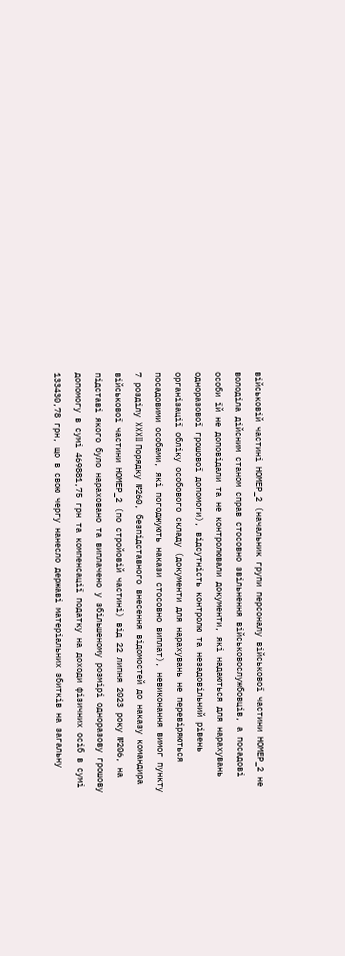військовій частині НОМЕР_2 (начальник групи персоналу військової частини НОМЕР_2 не володіла дійсним станом справ стосовно звільнення військовослужбовців, а посадові особи їй не доповідали та не контролювали документи, які надаються для нарахувань одноразової грошової допомоги), відсутність контролю та незадовільний рівень організації обліку особового складу (документи для нарахувань не перевіряються посадовими особами, які погоджують накази стосовно виплат), невиконання вимог пункту 7 розділу XXXII Порядку №260, безпідставного внесення відомостей до наказу командира військової частини НОМЕР_2 (по стройовій частині) від 22 липня 2023 року №206, на підставі якого було нараховано та виплачено у збільшеному розмірі одноразову грошову допомогу в сумі 469881,75 грн та компенсації податку на доходи фізичних осіб в сумі 133430,78 грн, що в свою чергу нанесло державі матеріальних збитків на загальну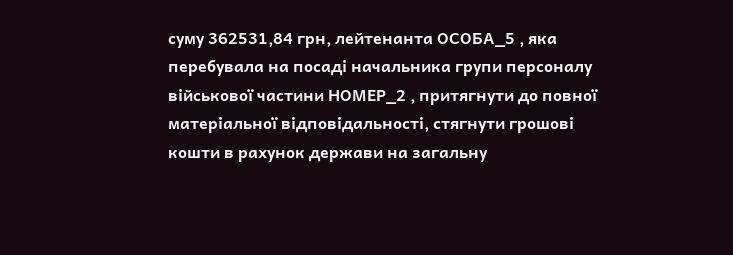суму 362531,84 грн, лейтенанта ОСОБА_5 , яка перебувала на посаді начальника групи персоналу військової частини НОМЕР_2 , притягнути до повної матеріальної відповідальності, стягнути грошові кошти в рахунок держави на загальну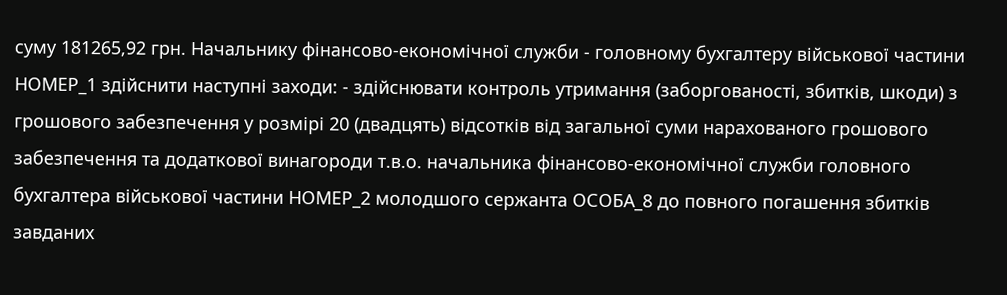суму 181265,92 грн. Начальнику фінансово-економічної служби - головному бухгалтеру військової частини НОМЕР_1 здійснити наступні заходи: - здійснювати контроль утримання (заборгованості, збитків, шкоди) з грошового забезпечення у розмірі 20 (двадцять) відсотків від загальної суми нарахованого грошового забезпечення та додаткової винагороди т.в.о. начальника фінансово-економічної служби головного бухгалтера військової частини НОМЕР_2 молодшого сержанта ОСОБА_8 до повного погашення збитків завданих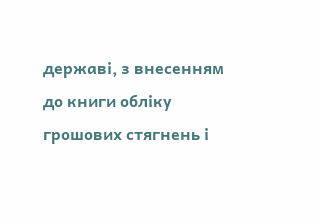державі, з внесенням до книги обліку грошових стягнень і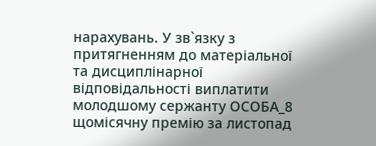нарахувань. У зв`язку з притягненням до матеріальної та дисциплінарної відповідальності виплатити молодшому сержанту ОСОБА_8 щомісячну премію за листопад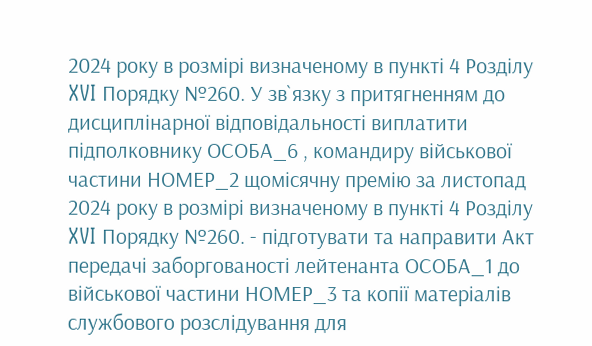2024 року в розмірі визначеному в пункті 4 Розділу XVI Порядку №260. У зв`язку з притягненням до дисциплінарної відповідальності виплатити підполковнику ОСОБА_6 , командиру військової частини НОМЕР_2 щомісячну премію за листопад 2024 року в розмірі визначеному в пункті 4 Розділу XVI Порядку №260. - підготувати та направити Акт передачі заборгованості лейтенанта ОСОБА_1 до військової частини НОМЕР_3 та копії матеріалів службового розслідування для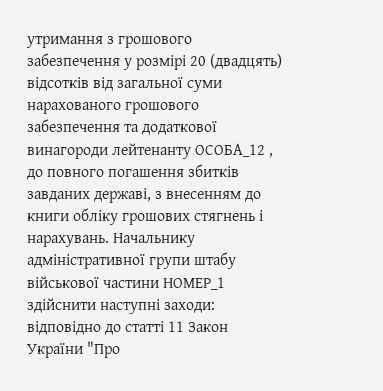утримання з грошового забезпечення у розмірі 20 (двадцять) відсотків від загальної суми нарахованого грошового забезпечення та додаткової винагороди лейтенанту ОСОБА_12 , до повного погашення збитків завданих державі, з внесенням до книги обліку грошових стягнень і нарахувань. Начальнику адміністративної групи штабу військової частини НОМЕР_1 здійснити наступні заходи: відповідно до статті 11 Закон України "Про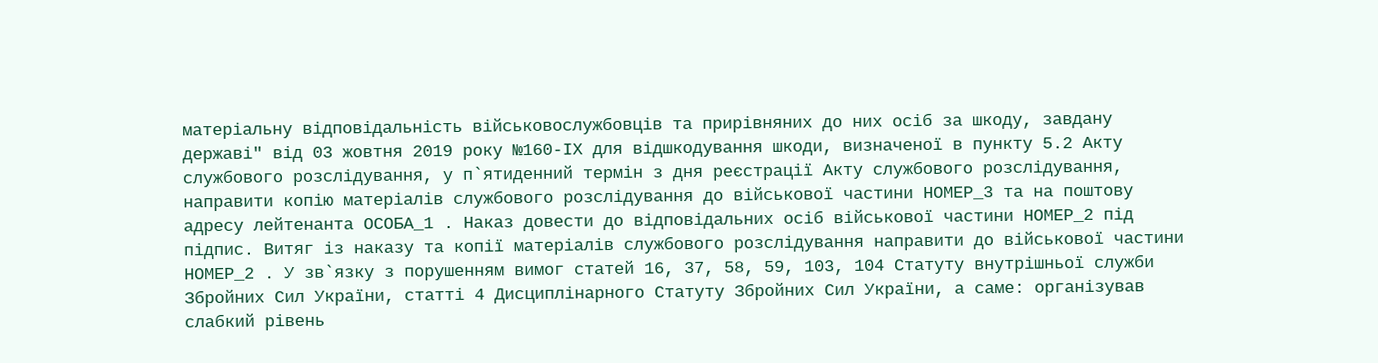матеріальну відповідальність військовослужбовців та прирівняних до них осіб за шкоду, завдану державі" від 03 жовтня 2019 року №160-ІХ для відшкодування шкоди, визначеної в пункту 5.2 Акту службового розслідування, у п`ятиденний термін з дня реєстрації Акту службового розслідування, направити копію матеріалів службового розслідування до військової частини НОМЕР_3 та на поштову адресу лейтенанта ОСОБА_1 . Наказ довести до відповідальних осіб військової частини НОМЕР_2 під підпис. Витяг із наказу та копії матеріалів службового розслідування направити до військової частини НОМЕР_2 . У зв`язку з порушенням вимог статей 16, 37, 58, 59, 103, 104 Статуту внутрішньої служби Збройних Сил України, статті 4 Дисциплінарного Статуту Збройних Сил України, а саме: організував слабкий рівень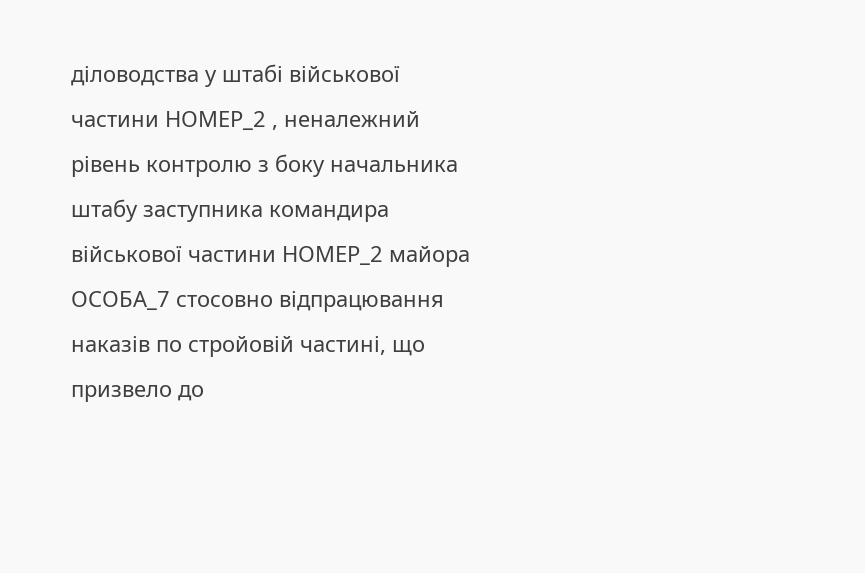діловодства у штабі військової частини НОМЕР_2 , неналежний рівень контролю з боку начальника штабу заступника командира військової частини НОМЕР_2 майора ОСОБА_7 стосовно відпрацювання наказів по стройовій частині, що призвело до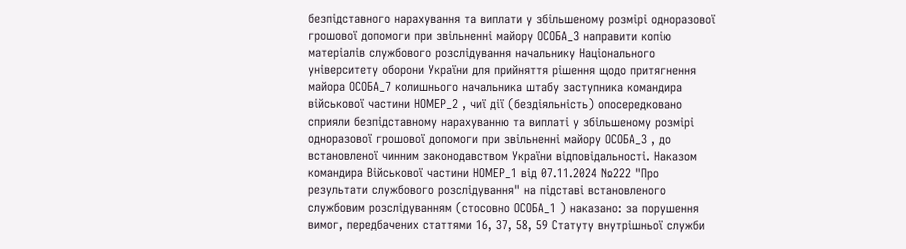безпідставного нарахування та виплати у збільшеному розмірі одноразової грошової допомоги при звільненні майору ОСОБА_3 направити копію матеріалів службового розслідування начальнику Національного університету оборони України для прийняття рішення щодо притягнення майора ОСОБА_7 колишнього начальника штабу заступника командира військової частини НОМЕР_2 , чиї дії (бездіяльність) опосередковано сприяли безпідставному нарахуванню та виплаті у збільшеному розмірі одноразової грошової допомоги при звільненні майору ОСОБА_3 , до встановленої чинним законодавством України відповідальності. Наказом командира Військової частини НОМЕР_1 від 07.11.2024 №222 "Про результати службового розслідування" на підставі встановленого службовим розслідуванням (стосовно ОСОБА_1 ) наказано: за порушення вимог, передбачених статтями 16, 37, 58, 59 Статуту внутрішньої служби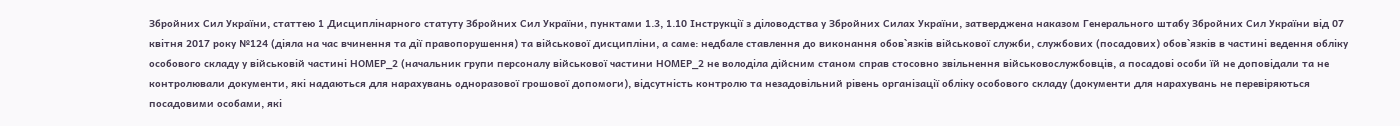Збройних Сил України, статтею 1 Дисциплінарного статуту Збройних Сил України, пунктами 1.3, 1.10 Інструкції з діловодства у Збройних Силах України, затверджена наказом Генерального штабу Збройних Сил України від 07 квітня 2017 року №124 (діяла на час вчинення та дії правопорушення) та військової дисципліни, а саме: недбале ставлення до виконання обов`язків військової служби, службових (посадових) обов`язків в частині ведення обліку особового складу у військовій частині НОМЕР_2 (начальник групи персоналу військової частини НОМЕР_2 не володіла дійсним станом справ стосовно звільнення військовослужбовців, а посадові особи їй не доповідали та не контролювали документи, які надаються для нарахувань одноразової грошової допомоги), відсутність контролю та незадовільний рівень організації обліку особового складу (документи для нарахувань не перевіряються посадовими особами, які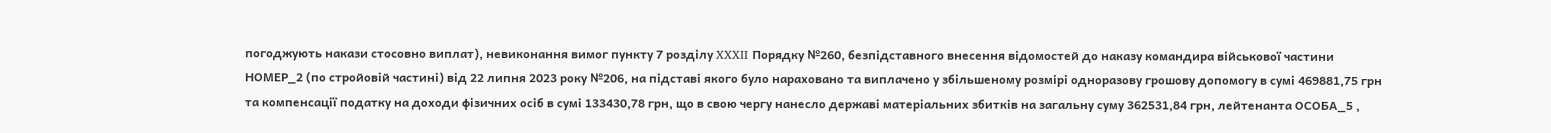погоджують накази стосовно виплат), невиконання вимог пункту 7 розділу XXXII Порядку №260, безпідставного внесення відомостей до наказу командира військової частини НОМЕР_2 (по стройовій частині) від 22 липня 2023 року №206, на підставі якого було нараховано та виплачено у збільшеному розмірі одноразову грошову допомогу в сумі 469881,75 грн та компенсації податку на доходи фізичних осіб в сумі 133430,78 грн, що в свою чергу нанесло державі матеріальних збитків на загальну суму 362531,84 грн, лейтенанта ОСОБА_5 ,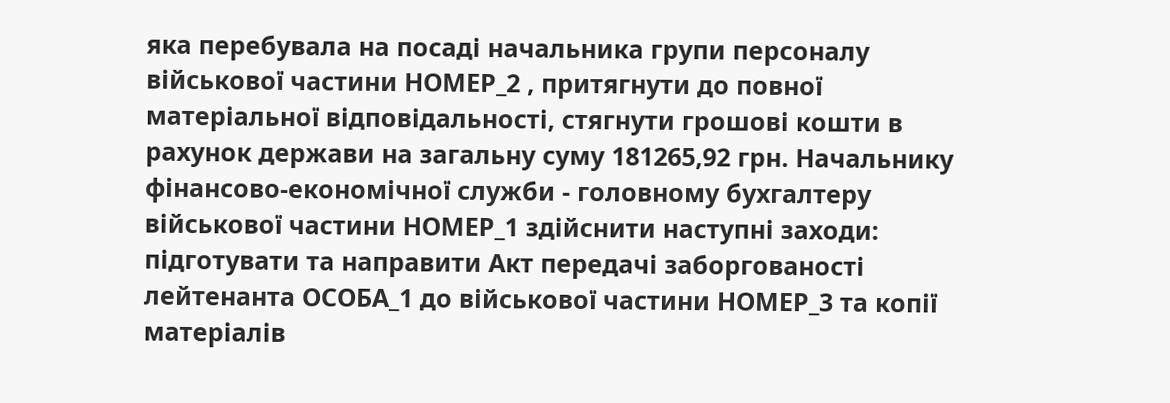яка перебувала на посаді начальника групи персоналу військової частини НОМЕР_2 , притягнути до повної матеріальної відповідальності, стягнути грошові кошти в рахунок держави на загальну суму 181265,92 грн. Начальнику фінансово-економічної служби - головному бухгалтеру військової частини НОМЕР_1 здійснити наступні заходи: підготувати та направити Акт передачі заборгованості лейтенанта ОСОБА_1 до військової частини НОМЕР_3 та копії матеріалів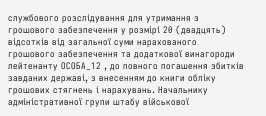службового розслідування для утримання з грошового забезпечення у розмірі 20 (двадцять) відсотків від загальної суми нарахованого грошового забезпечення та додаткової винагороди лейтенанту ОСОБА_12 , до повного погашення збитків завданих державі, з внесенням до книги обліку грошових стягнень і нарахувань. Начальнику адміністративної групи штабу військової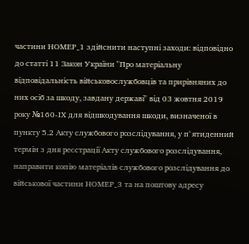частини НОМЕР_1 здійснити наступні заходи: відповідно до статті 11 Закон України "Про матеріальну відповідальність військовослужбовців та прирівняних до них осіб за шкоду, завдану державі" від 03 жовтня 2019 року №160-ІХ для відшкодування шкоди, визначеної в пункту 5.2 Акту службового розслідування, у п`ятиденний термін з дня реєстрації Акту службового розслідування, направити копію матеріалів службового розслідування до військової частини НОМЕР_3 та на поштову адресу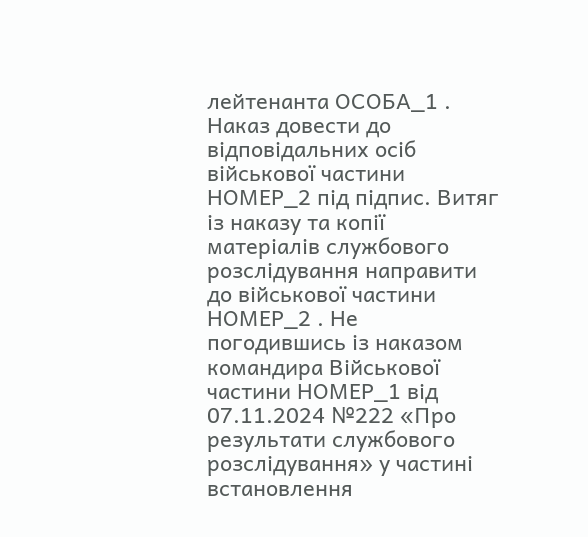лейтенанта ОСОБА_1 . Наказ довести до відповідальних осіб військової частини НОМЕР_2 під підпис. Витяг із наказу та копії матеріалів службового розслідування направити до військової частини НОМЕР_2 . Не погодившись із наказом командира Військової частини НОМЕР_1 від 07.11.2024 №222 «Про результати службового розслідування» у частині встановлення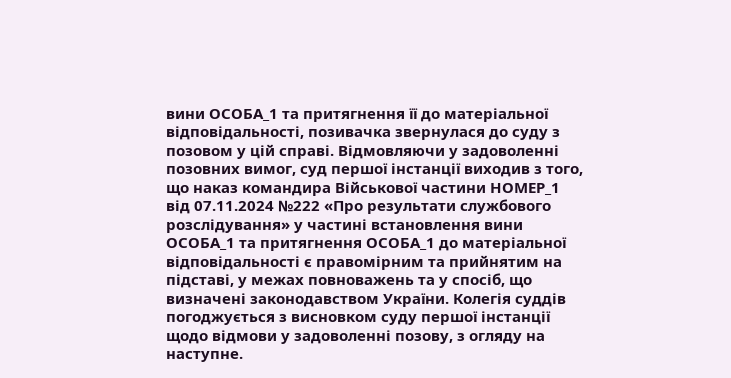вини ОСОБА_1 та притягнення її до матеріальної відповідальності, позивачка звернулася до суду з позовом у цій справі. Відмовляючи у задоволенні позовних вимог, суд першої інстанції виходив з того, що наказ командира Військової частини НОМЕР_1 від 07.11.2024 №222 «Про результати службового розслідування» у частині встановлення вини ОСОБА_1 та притягнення ОСОБА_1 до матеріальної відповідальності є правомірним та прийнятим на підставі, у межах повноважень та у спосіб, що визначені законодавством України. Колегія суддів погоджується з висновком суду першої інстанції щодо відмови у задоволенні позову, з огляду на наступне.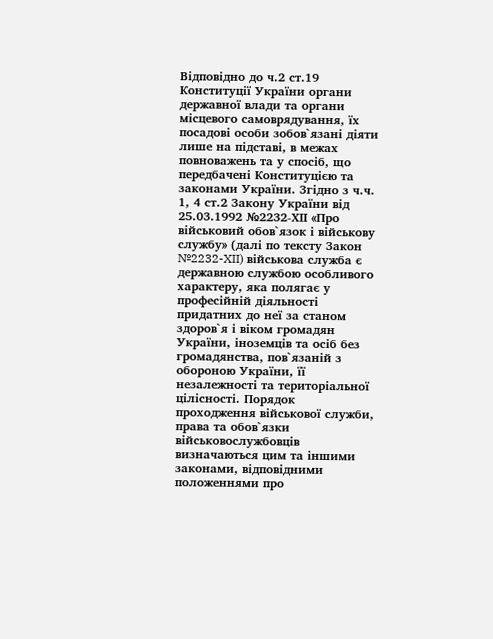Відповідно до ч.2 ст.19 Конституції України органи державної влади та органи місцевого самоврядування, їх посадові особи зобов`язані діяти лише на підставі, в межах повноважень та у спосіб, що передбачені Конституцією та законами України. Згідно з ч.ч. 1, 4 ст.2 Закону України від 25.03.1992 №2232-ХІІ «Про військовий обов`язок і військову службу» (далі по тексту Закон №2232-XII) військова служба є державною службою особливого характеру, яка полягає у професійній діяльності придатних до неї за станом здоров`я і віком громадян України, іноземців та осіб без громадянства, пов`язаній з обороною України, її незалежності та територіальної цілісності. Порядок проходження військової служби, права та обов`язки військовослужбовців визначаються цим та іншими законами, відповідними положеннями про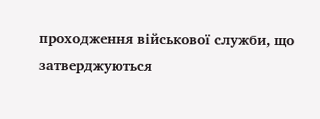проходження військової служби, що затверджуються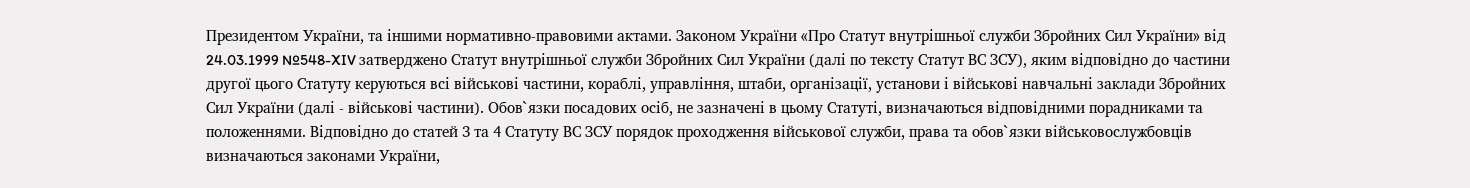Президентом України, та іншими нормативно-правовими актами. Законом України «Про Статут внутрішньої служби Збройних Сил України» від 24.03.1999 №548-XIV затверджено Статут внутрішньої служби Збройних Сил України (далі по тексту Статут ВС ЗСУ), яким відповідно до частини другої цього Статуту керуються всі військові частини, кораблі, управління, штаби, організації, установи і військові навчальні заклади Збройних Сил України (далі - військові частини). Обов`язки посадових осіб, не зазначені в цьому Статуті, визначаються відповідними порадниками та положеннями. Відповідно до статей 3 та 4 Статуту ВС ЗСУ порядок проходження військової служби, права та обов`язки військовослужбовців визначаються законами України,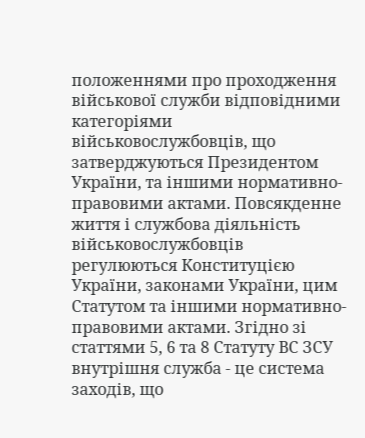положеннями про проходження військової служби відповідними категоріями військовослужбовців, що затверджуються Президентом України, та іншими нормативно-правовими актами. Повсякденне життя і службова діяльність військовослужбовців регулюються Конституцією України, законами України, цим Статутом та іншими нормативно-правовими актами. Згідно зі статтями 5, 6 та 8 Статуту ВС ЗСУ внутрішня служба - це система заходів, що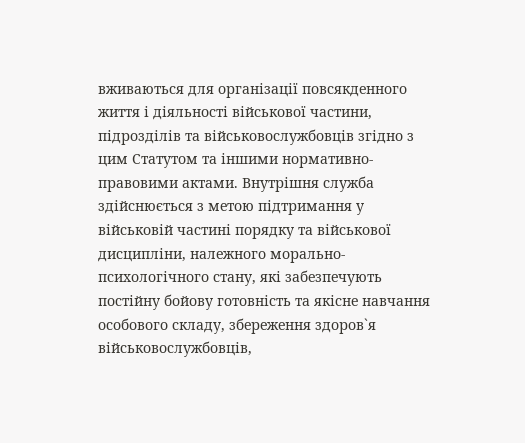вживаються для організації повсякденного життя і діяльності військової частини, підрозділів та військовослужбовців згідно з цим Статутом та іншими нормативно-правовими актами. Внутрішня служба здійснюється з метою підтримання у військовій частині порядку та військової дисципліни, належного морально-психологічного стану, які забезпечують постійну бойову готовність та якісне навчання особового складу, збереження здоров`я військовослужбовців,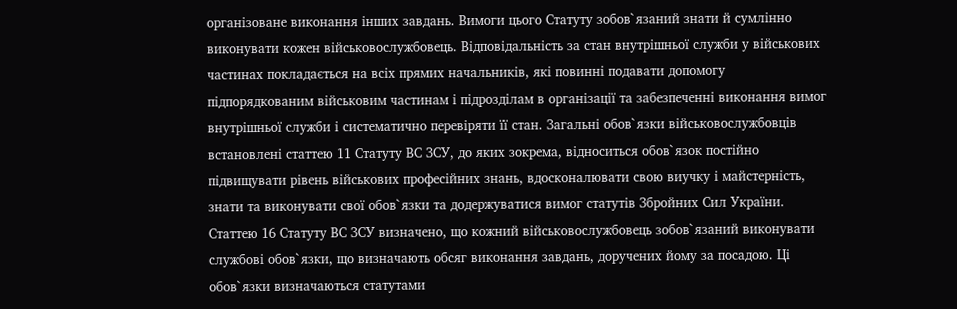організоване виконання інших завдань. Вимоги цього Статуту зобов`язаний знати й сумлінно виконувати кожен військовослужбовець. Відповідальність за стан внутрішньої служби у військових частинах покладається на всіх прямих начальників, які повинні подавати допомогу підпорядкованим військовим частинам і підрозділам в організації та забезпеченні виконання вимог внутрішньої служби і систематично перевіряти її стан. Загальні обов`язки військовослужбовців встановлені статтею 11 Статуту ВС ЗСУ, до яких зокрема, відноситься обов`язок постійно підвищувати рівень військових професійних знань, вдосконалювати свою виучку і майстерність, знати та виконувати свої обов`язки та додержуватися вимог статутів Збройних Сил України. Статтею 16 Статуту ВС ЗСУ визначено, що кожний військовослужбовець зобов`язаний виконувати службові обов`язки, що визначають обсяг виконання завдань, доручених йому за посадою. Ці обов`язки визначаються статутами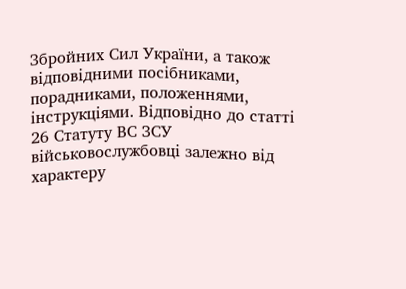Збройних Сил України, а також відповідними посібниками, порадниками, положеннями, інструкціями. Відповідно до статті 26 Статуту ВС ЗСУ військовослужбовці залежно від характеру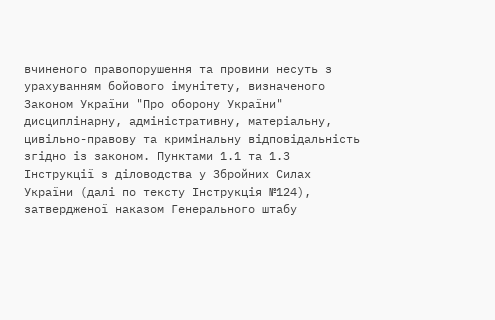вчиненого правопорушення та провини несуть з урахуванням бойового імунітету, визначеного Законом України "Про оборону України" дисциплінарну, адміністративну, матеріальну, цивільно-правову та кримінальну відповідальність згідно із законом. Пунктами 1.1 та 1.3 Інструкції з діловодства у Збройних Силах України (далі по тексту Інструкція №124), затвердженої наказом Генерального штабу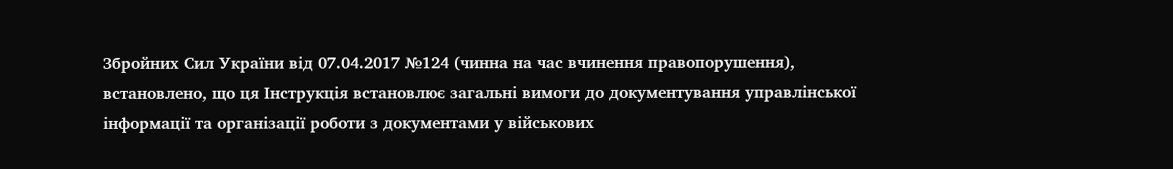Збройних Сил України від 07.04.2017 №124 (чинна на час вчинення правопорушення), встановлено, що ця Інструкція встановлює загальні вимоги до документування управлінської інформації та організації роботи з документами у військових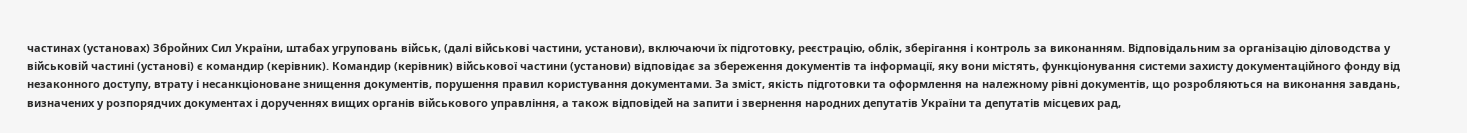частинах (установах) Збройних Сил України, штабах угруповань військ, (далі військові частини, установи), включаючи їх підготовку, реєстрацію, облік, зберігання і контроль за виконанням. Відповідальним за організацію діловодства у військовій частині (установі) є командир (керівник). Командир (керівник) військової частини (установи) відповідає за збереження документів та інформації, яку вони містять, функціонування системи захисту документаційного фонду від незаконного доступу, втрату і несанкціоноване знищення документів, порушення правил користування документами. За зміст, якість підготовки та оформлення на належному рівні документів, що розробляються на виконання завдань, визначених у розпорядчих документах і дорученнях вищих органів військового управління, а також відповідей на запити і звернення народних депутатів України та депутатів місцевих рад,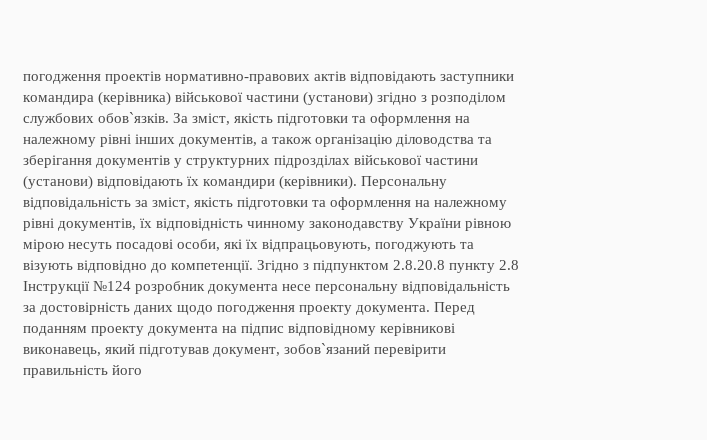погодження проектів нормативно-правових актів відповідають заступники командира (керівника) військової частини (установи) згідно з розподілом службових обов`язків. За зміст, якість підготовки та оформлення на належному рівні інших документів, а також організацію діловодства та зберігання документів у структурних підрозділах військової частини (установи) відповідають їх командири (керівники). Персональну відповідальність за зміст, якість підготовки та оформлення на належному рівні документів, їх відповідність чинному законодавству України рівною мірою несуть посадові особи, які їх відпрацьовують, погоджують та візують відповідно до компетенції. Згідно з підпунктом 2.8.20.8 пункту 2.8 Інструкції №124 розробник документа несе персональну відповідальність за достовірність даних щодо погодження проекту документа. Перед поданням проекту документа на підпис відповідному керівникові виконавець, який підготував документ, зобов`язаний перевірити правильність його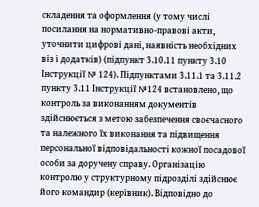складення та оформлення (у тому числі посилання на нормативно-правові акти, уточнити цифрові дані, наявність необхідних віз і додатків) (підпункт 3.10.11 пункту 3.10 Інструкції № 124). Підпунктами 3.11.1 та 3.11.2 пункту 3.11 Інструкції №124 встановлено, що контроль за виконанням документів здійснюється з метою забезпечення своєчасного та належного їх виконання та підвищення персональної відповідальності кожної посадової особи за доручену справу. Організацію контролю у структурному підрозділі здійснює його командир (керівник). Відповідно до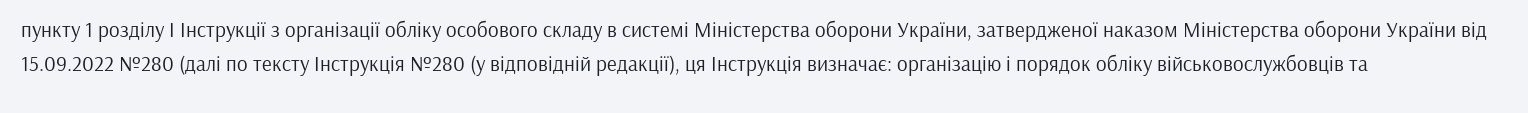пункту 1 розділу І Інструкції з організації обліку особового складу в системі Міністерства оборони України, затвердженої наказом Міністерства оборони України від 15.09.2022 №280 (далі по тексту Інструкція №280 (у відповідній редакції), ця Інструкція визначає: організацію і порядок обліку військовослужбовців та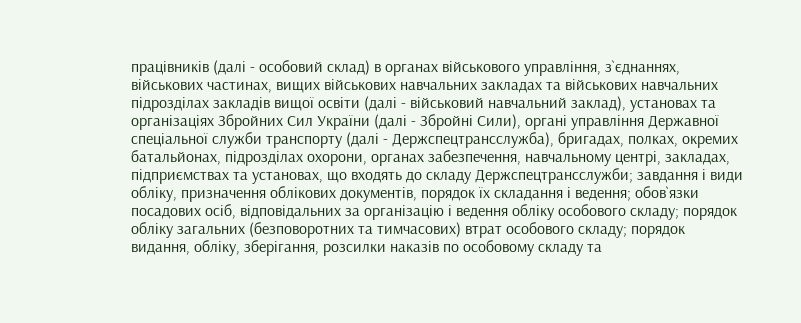працівників (далі - особовий склад) в органах військового управління, з`єднаннях, військових частинах, вищих військових навчальних закладах та військових навчальних підрозділах закладів вищої освіти (далі - військовий навчальний заклад), установах та організаціях Збройних Сил України (далі - Збройні Сили), органі управління Державної спеціальної служби транспорту (далі - Держспецтрансслужба), бригадах, полках, окремих батальйонах, підрозділах охорони, органах забезпечення, навчальному центрі, закладах, підприємствах та установах, що входять до складу Держспецтрансслужби; завдання і види обліку, призначення облікових документів, порядок їх складання і ведення; обов`язки посадових осіб, відповідальних за організацію і ведення обліку особового складу; порядок обліку загальних (безповоротних та тимчасових) втрат особового складу; порядок видання, обліку, зберігання, розсилки наказів по особовому складу та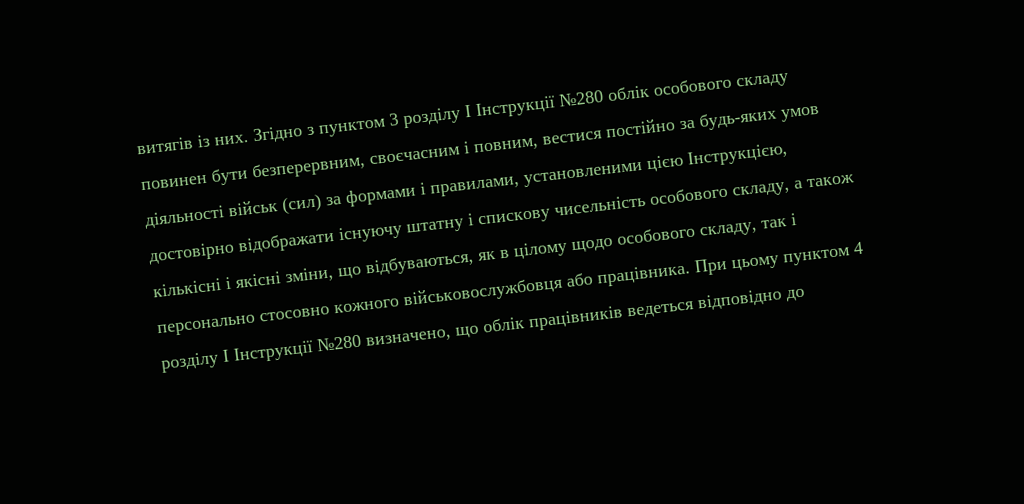витягів із них. Згідно з пунктом 3 розділу І Інструкції №280 облік особового складу повинен бути безперервним, своєчасним і повним, вестися постійно за будь-яких умов діяльності військ (сил) за формами і правилами, установленими цією Інструкцією, достовірно відображати існуючу штатну і спискову чисельність особового складу, а також кількісні і якісні зміни, що відбуваються, як в цілому щодо особового складу, так і персонально стосовно кожного військовослужбовця або працівника. При цьому пунктом 4 розділу І Інструкції №280 визначено, що облік працівників ведеться відповідно до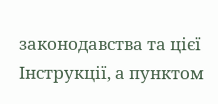законодавства та цієї Інструкції, а пунктом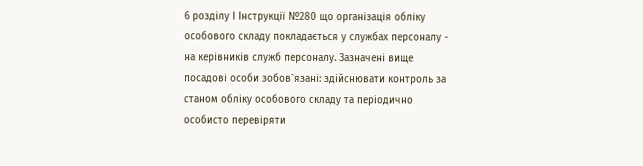6 розділу І Інструкції №280 що організація обліку особового складу покладається у службах персоналу - на керівників служб персоналу. Зазначені вище посадові особи зобов`язані: здійснювати контроль за станом обліку особового складу та періодично особисто перевіряти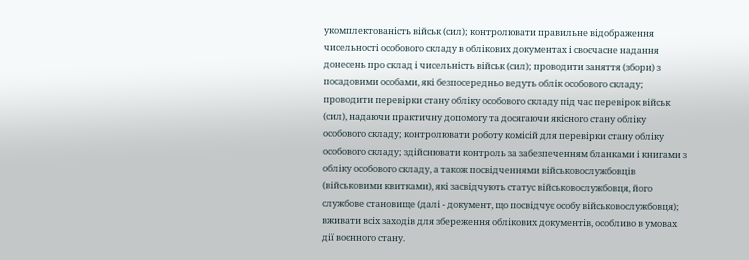укомплектованість військ (сил); контролювати правильне відображення чисельності особового складу в облікових документах і своєчасне надання донесень про склад і чисельність військ (сил); проводити заняття (збори) з посадовими особами, які безпосередньо ведуть облік особового складу; проводити перевірки стану обліку особового складу під час перевірок військ (сил), надаючи практичну допомогу та досягаючи якісного стану обліку особового складу; контролювати роботу комісій для перевірки стану обліку особового складу; здійснювати контроль за забезпеченням бланками і книгами з обліку особового складу, а також посвідченнями військовослужбовців (військовими квитками), які засвідчують статус військовослужбовця, його службове становище (далі - документ, що посвідчує особу військовослужбовця); вживати всіх заходів для збереження облікових документів, особливо в умовах дії воєнного стану.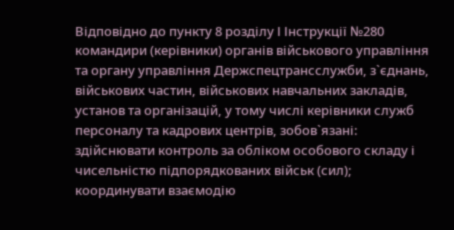Відповідно до пункту 8 розділу І Інструкції №280 командири (керівники) органів військового управління та органу управління Держспецтрансслужби, з`єднань, військових частин, військових навчальних закладів, установ та організацій, у тому числі керівники служб персоналу та кадрових центрів, зобов`язані: здійснювати контроль за обліком особового складу і чисельністю підпорядкованих військ (сил); координувати взаємодію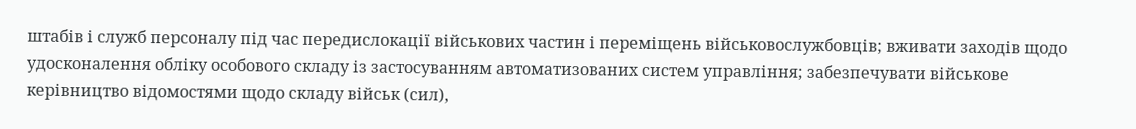штабів і служб персоналу під час передислокації військових частин і переміщень військовослужбовців; вживати заходів щодо удосконалення обліку особового складу із застосуванням автоматизованих систем управління; забезпечувати військове керівництво відомостями щодо складу військ (сил),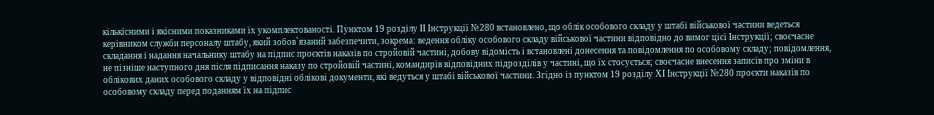кількісними і якісними показниками їх укомплектованості. Пунктом 19 розділу ІІ Інструкції №280 встановлено, що облік особового складу у штабі військової частини ведеться керівником служби персоналу штабу, який зобов`язаний забезпечити, зокрема: ведення обліку особового складу військової частини відповідно до вимог цієї Інструкції; своєчасне складання і надання начальнику штабу на підпис проєктів наказів по стройовій частині, добову відомість і встановлені донесення та повідомлення по особовому складу; повідомлення, не пізніше наступного дня після підписання наказу по стройовій частині, командирів відповідних підрозділів у частині, що їх стосується; своєчасне внесення записів про зміни в облікових даних особового складу у відповідні облікові документи, які ведуться у штабі військової частини. Згідно із пунктом 19 розділу ХІ Інструкції №280 проєкти наказів по особовому складу перед поданням їх на підпис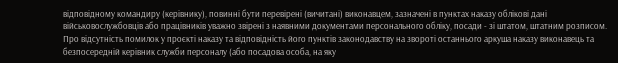відповідному командиру (керівнику), повинні бути перевірені (вичитані) виконавцем, зазначені в пунктах наказу облікові дані військовослужбовців або працівників уважно звірені з наявними документами персонального обліку, посади - зі штатом, штатним розписом. Про відсутність помилок у проєкті наказу та відповідність його пунктів законодавству на звороті останнього аркуша наказу виконавець та безпосередній керівник служби персоналу (або посадова особа, на яку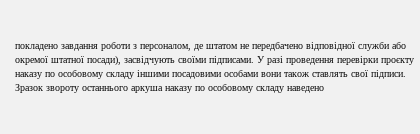покладено завдання роботи з персоналом, де штатом не передбачено відповідної служби або окремої штатної посади), засвідчують своїми підписами. У разі проведення перевірки проєкту наказу по особовому складу іншими посадовими особами вони також ставлять свої підписи. Зразок звороту останнього аркуша наказу по особовому складу наведено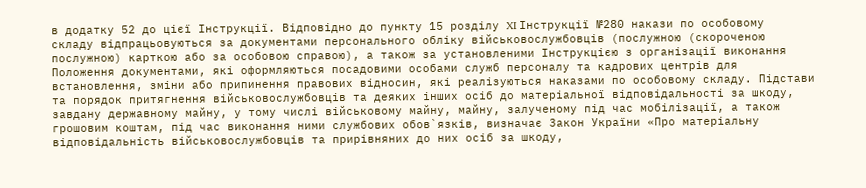в додатку 52 до цієї Інструкції. Відповідно до пункту 15 розділу XI Інструкції №280 накази по особовому складу відпрацьовуються за документами персонального обліку військовослужбовців (послужною (скороченою послужною) карткою або за особовою справою), а також за установленими Інструкцією з організації виконання Положення документами, які оформляються посадовими особами служб персоналу та кадрових центрів для встановлення, зміни або припинення правових відносин, які реалізуються наказами по особовому складу. Підстави та порядок притягнення військовослужбовців та деяких інших осіб до матеріальної відповідальності за шкоду, завдану державному майну, у тому числі військовому майну, майну, залученому під час мобілізації, а також грошовим коштам, під час виконання ними службових обов`язків, визначає Закон України «Про матеріальну відповідальність військовослужбовців та прирівняних до них осіб за шкоду,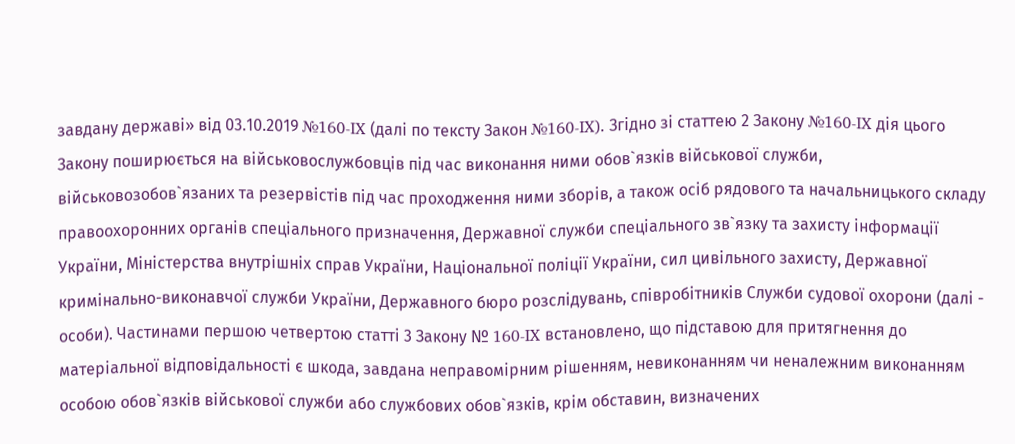завдану державі» від 03.10.2019 №160-IX (далі по тексту Закон №160-IX). Згідно зі статтею 2 Закону №160-IX дія цього Закону поширюється на військовослужбовців під час виконання ними обов`язків військової служби, військовозобов`язаних та резервістів під час проходження ними зборів, а також осіб рядового та начальницького складу правоохоронних органів спеціального призначення, Державної служби спеціального зв`язку та захисту інформації України, Міністерства внутрішніх справ України, Національної поліції України, сил цивільного захисту, Державної кримінально-виконавчої служби України, Державного бюро розслідувань, співробітників Служби судової охорони (далі - особи). Частинами першою четвертою статті 3 Закону № 160-IX встановлено, що підставою для притягнення до матеріальної відповідальності є шкода, завдана неправомірним рішенням, невиконанням чи неналежним виконанням особою обов`язків військової служби або службових обов`язків, крім обставин, визначених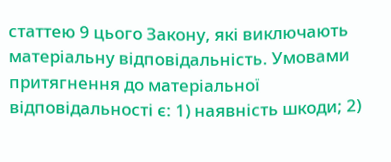статтею 9 цього Закону, які виключають матеріальну відповідальність. Умовами притягнення до матеріальної відповідальності є: 1) наявність шкоди; 2)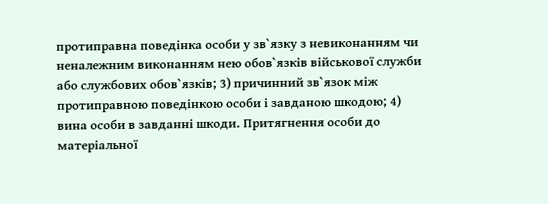протиправна поведінка особи у зв`язку з невиконанням чи неналежним виконанням нею обов`язків військової служби або службових обов`язків; 3) причинний зв`язок між протиправною поведінкою особи і завданою шкодою; 4) вина особи в завданні шкоди. Притягнення особи до матеріальної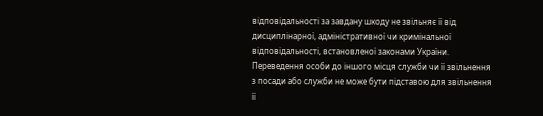відповідальності за завдану шкоду не звільняє її від дисциплінарної, адміністративної чи кримінальної відповідальності, встановленої законами України. Переведення особи до іншого місця служби чи її звільнення з посади або служби не може бути підставою для звільнення її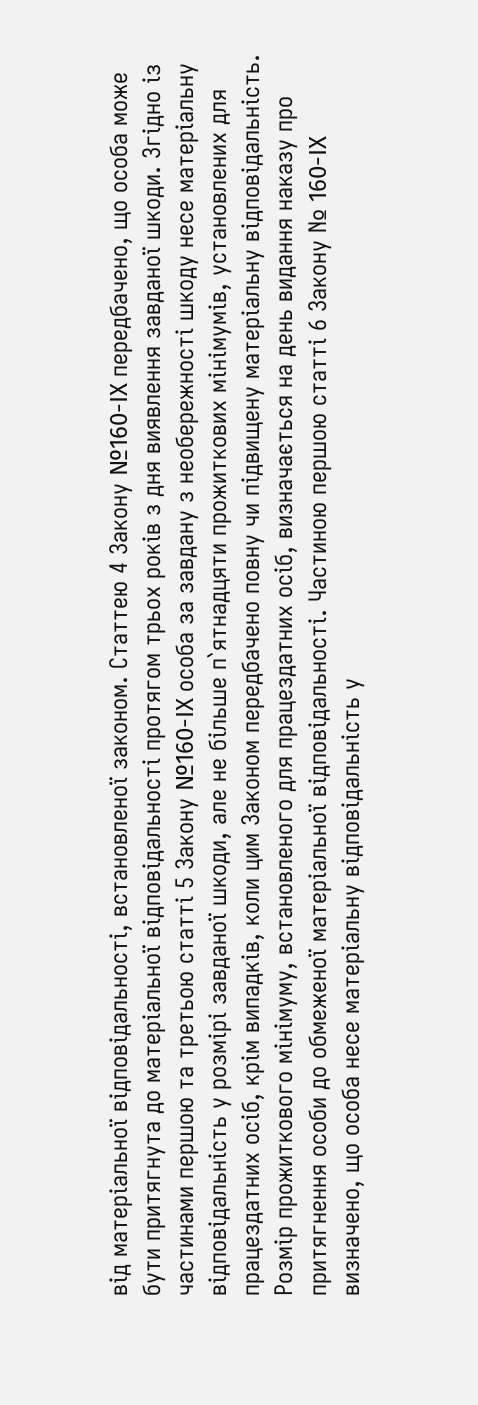від матеріальної відповідальності, встановленої законом. Статтею 4 Закону №160-IX передбачено, що особа може бути притягнута до матеріальної відповідальності протягом трьох років з дня виявлення завданої шкоди. Згідно із частинами першою та третьою статті 5 Закону №160-IX особа за завдану з необережності шкоду несе матеріальну відповідальність у розмірі завданої шкоди, але не більше п`ятнадцяти прожиткових мінімумів, установлених для працездатних осіб, крім випадків, коли цим Законом передбачено повну чи підвищену матеріальну відповідальність. Розмір прожиткового мінімуму, встановленого для працездатних осіб, визначається на день видання наказу про притягнення особи до обмеженої матеріальної відповідальності. Частиною першою статті 6 Закону № 160-IX визначено, що особа несе матеріальну відповідальність у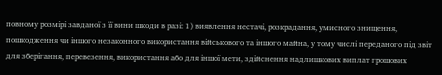повному розмірі завданої з її вини шкоди в разі: 1) виявлення нестачі, розкрадання, умисного знищення, пошкодження чи іншого незаконного використання військового та іншого майна, у тому числі переданого під звіт для зберігання, перевезення, використання або для іншої мети, здійснення надлишкових виплат грошових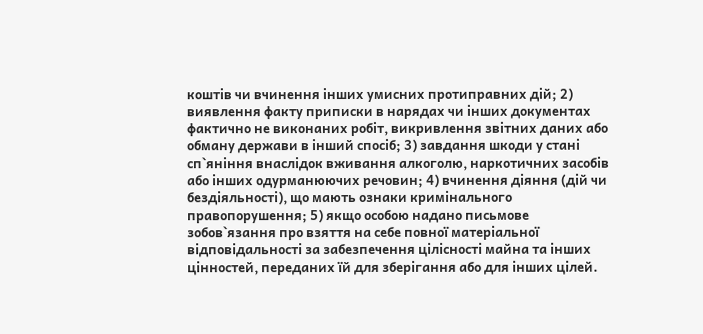коштів чи вчинення інших умисних протиправних дій; 2) виявлення факту приписки в нарядах чи інших документах фактично не виконаних робіт, викривлення звітних даних або обману держави в інший спосіб; 3) завдання шкоди у стані сп`яніння внаслідок вживання алкоголю, наркотичних засобів або інших одурманюючих речовин; 4) вчинення діяння (дій чи бездіяльності), що мають ознаки кримінального правопорушення; 5) якщо особою надано письмове зобов`язання про взяття на себе повної матеріальної відповідальності за забезпечення цілісності майна та інших цінностей, переданих їй для зберігання або для інших цілей.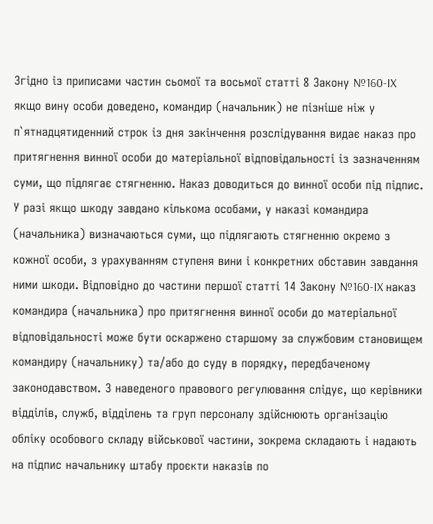Згідно із приписами частин сьомої та восьмої статті 8 Закону №160-IX якщо вину особи доведено, командир (начальник) не пізніше ніж у п`ятнадцятиденний строк із дня закінчення розслідування видає наказ про притягнення винної особи до матеріальної відповідальності із зазначенням суми, що підлягає стягненню. Наказ доводиться до винної особи під підпис. У разі якщо шкоду завдано кількома особами, у наказі командира (начальника) визначаються суми, що підлягають стягненню окремо з кожної особи, з урахуванням ступеня вини і конкретних обставин завдання ними шкоди. Відповідно до частини першої статті 14 Закону №160-IX наказ командира (начальника) про притягнення винної особи до матеріальної відповідальності може бути оскаржено старшому за службовим становищем командиру (начальнику) та/або до суду в порядку, передбаченому законодавством. З наведеного правового регулювання слідує, що керівники відділів, служб, відділень та груп персоналу здійснюють організацію обліку особового складу військової частини, зокрема складають і надають на підпис начальнику штабу проєкти наказів по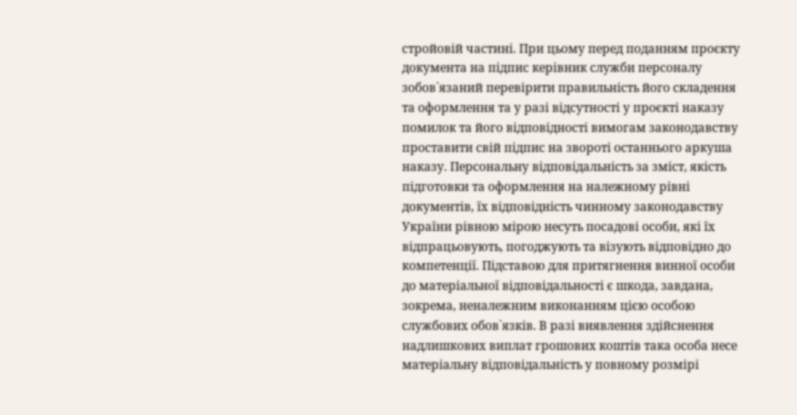стройовій частині. При цьому перед поданням проєкту документа на підпис керівник служби персоналу зобов`язаний перевірити правильність його складення та оформлення та у разі відсутності у проєкті наказу помилок та його відповідності вимогам законодавству проставити свій підпис на звороті останнього аркуша наказу. Персональну відповідальність за зміст, якість підготовки та оформлення на належному рівні документів, їх відповідність чинному законодавству України рівною мірою несуть посадові особи, які їх відпрацьовують, погоджують та візують відповідно до компетенції. Підставою для притягнення винної особи до матеріальної відповідальності є шкода, завдана, зокрема, неналежним виконанням цією особою службових обов`язків. В разі виявлення здійснення надлишкових виплат грошових коштів така особа несе матеріальну відповідальність у повному розмірі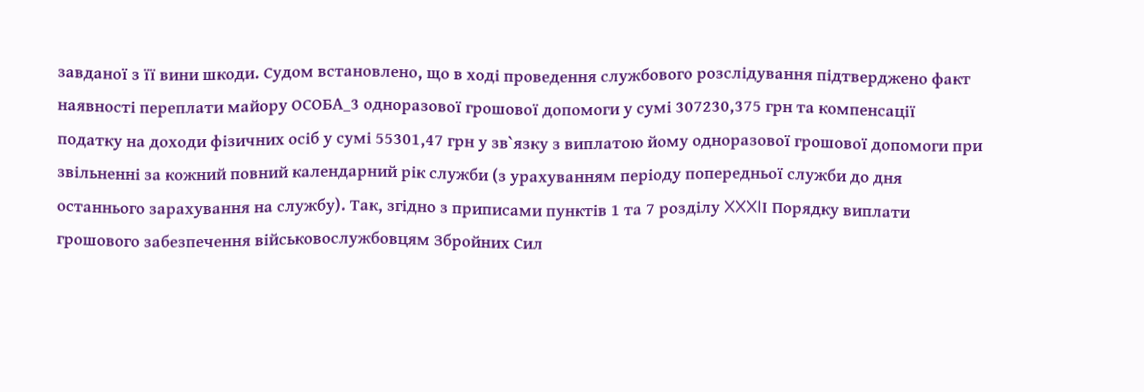завданої з її вини шкоди. Судом встановлено, що в ході проведення службового розслідування підтверджено факт наявності переплати майору ОСОБА_3 одноразової грошової допомоги у сумі 307230,375 грн та компенсації податку на доходи фізичних осіб у сумі 55301,47 грн у зв`язку з виплатою йому одноразової грошової допомоги при звільненні за кожний повний календарний рік служби (з урахуванням періоду попередньої служби до дня останнього зарахування на службу). Так, згідно з приписами пунктів 1 та 7 розділу XXXIІ Порядку виплати грошового забезпечення військовослужбовцям Збройних Сил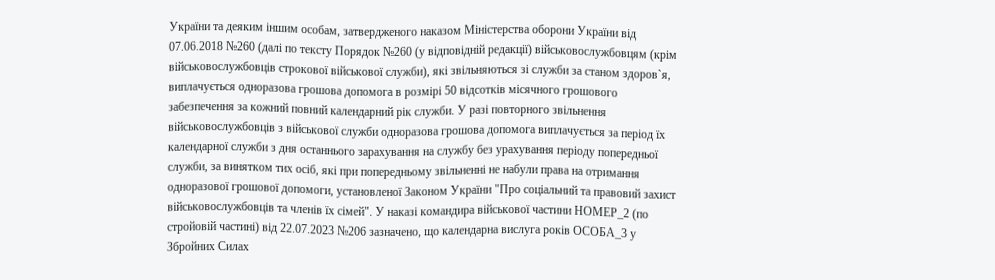України та деяким іншим особам, затвердженого наказом Міністерства оборони України від 07.06.2018 №260 (далі по тексту Порядок №260 (у відповідній редакції) військовослужбовцям (крім військовослужбовців строкової військової служби), які звільняються зі служби за станом здоров`я, виплачується одноразова грошова допомога в розмірі 50 відсотків місячного грошового забезпечення за кожний повний календарний рік служби. У разі повторного звільнення військовослужбовців з військової служби одноразова грошова допомога виплачується за період їх календарної служби з дня останнього зарахування на службу без урахування періоду попередньої служби, за винятком тих осіб, які при попередньому звільненні не набули права на отримання одноразової грошової допомоги, установленої Законом України "Про соціальний та правовий захист військовослужбовців та членів їх сімей". У наказі командира військової частини НОМЕР_2 (по стройовій частині) від 22.07.2023 №206 зазначено, що календарна вислуга років ОСОБА_3 у Збройних Силах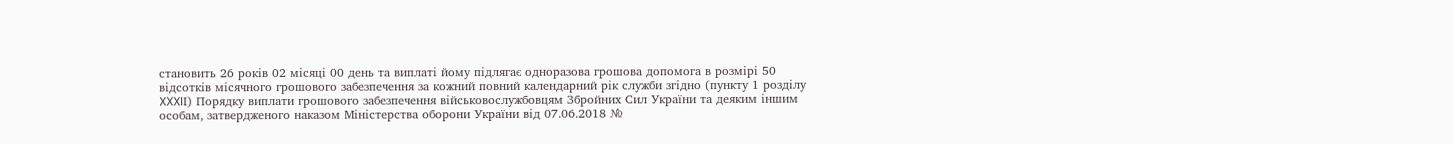становить 26 років 02 місяці 00 день та виплаті йому підлягає одноразова грошова допомога в розмірі 50 відсотків місячного грошового забезпечення за кожний повний календарний рік служби згідно (пункту 1 розділу XXXIІ) Порядку виплати грошового забезпечення військовослужбовцям Збройних Сил України та деяким іншим особам, затвердженого наказом Міністерства оборони України від 07.06.2018 №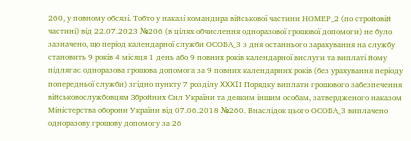260, у повному обсязі. Тобто у наказі командира військової частини НОМЕР_2 (по стройовій частині) від 22.07.2023 №206 (в цілях обчислення одноразової грошової допомоги) не було зазначено, що період календарної служби ОСОБА_3 з дня останнього зарахування на службу становить 9 років 4 місяця 1 день або 9 повних років календарної вислуги та виплаті йому підлягає одноразова грошова допомога за 9 повних календарних років (без урахування періоду попередньої служби) згідно пункту 7 розділу XXXIІ Порядку виплати грошового забезпечення військовослужбовцям Збройних Сил України та деяким іншим особам, затвердженого наказом Міністерства оборони України від 07.06.2018 №260. Внаслідок цього ОСОБА_3 виплачено одноразову грошову допомогу за 26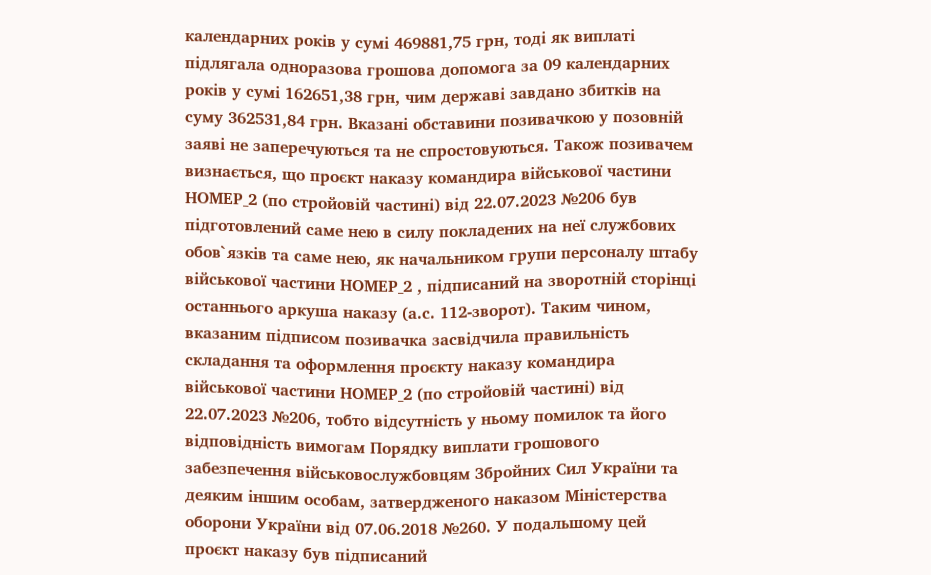календарних років у сумі 469881,75 грн, тоді як виплаті підлягала одноразова грошова допомога за 09 календарних років у сумі 162651,38 грн, чим державі завдано збитків на суму 362531,84 грн. Вказані обставини позивачкою у позовній заяві не заперечуються та не спростовуються. Також позивачем визнається, що проєкт наказу командира військової частини НОМЕР_2 (по стройовій частині) від 22.07.2023 №206 був підготовлений саме нею в силу покладених на неї службових обов`язків та саме нею, як начальником групи персоналу штабу військової частини НОМЕР_2 , підписаний на зворотній сторінці останнього аркуша наказу (а.с. 112-зворот). Таким чином, вказаним підписом позивачка засвідчила правильність складання та оформлення проєкту наказу командира військової частини НОМЕР_2 (по стройовій частині) від 22.07.2023 №206, тобто відсутність у ньому помилок та його відповідність вимогам Порядку виплати грошового забезпечення військовослужбовцям Збройних Сил України та деяким іншим особам, затвердженого наказом Міністерства оборони України від 07.06.2018 №260. У подальшому цей проєкт наказу був підписаний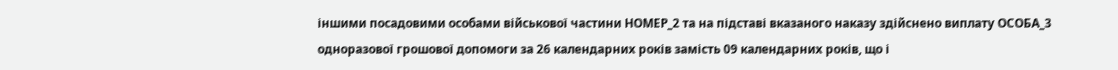іншими посадовими особами військової частини НОМЕР_2 та на підставі вказаного наказу здійснено виплату ОСОБА_3 одноразової грошової допомоги за 26 календарних років замість 09 календарних років, що і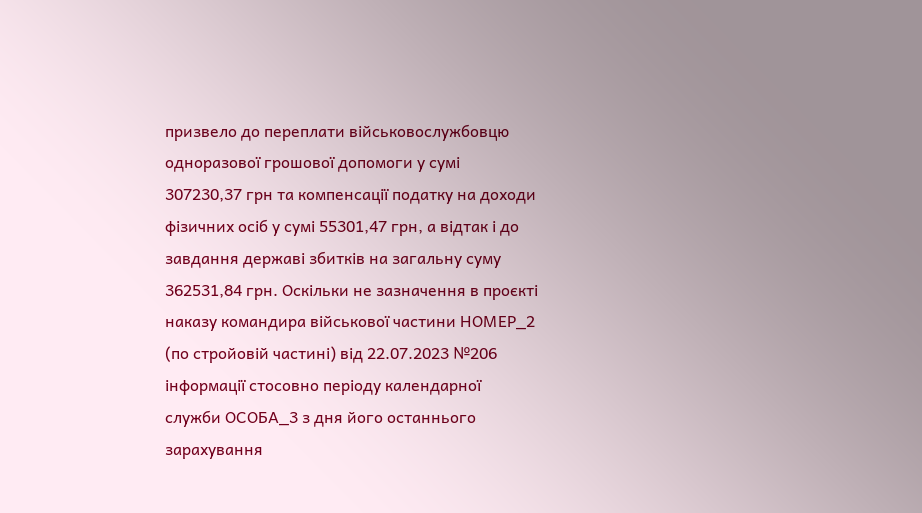призвело до переплати військовослужбовцю одноразової грошової допомоги у сумі 307230,37 грн та компенсації податку на доходи фізичних осіб у сумі 55301,47 грн, а відтак і до завдання державі збитків на загальну суму 362531,84 грн. Оскільки не зазначення в проєкті наказу командира військової частини НОМЕР_2 (по стройовій частині) від 22.07.2023 №206 інформації стосовно періоду календарної служби ОСОБА_3 з дня його останнього зарахування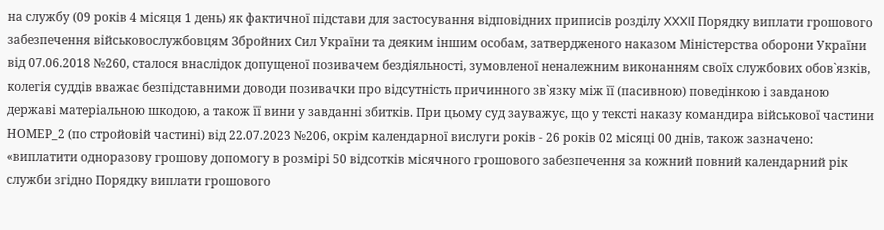на службу (09 років 4 місяця 1 день) як фактичної підстави для застосування відповідних приписів розділу XXXIІ Порядку виплати грошового забезпечення військовослужбовцям Збройних Сил України та деяким іншим особам, затвердженого наказом Міністерства оборони України від 07.06.2018 №260, сталося внаслідок допущеної позивачем бездіяльності, зумовленої неналежним виконанням своїх службових обов`язків, колегія суддів вважає безпідставними доводи позивачки про відсутність причинного зв`язку між її (пасивною) поведінкою і завданою державі матеріальною шкодою, а також її вини у завданні збитків. При цьому суд зауважує, що у тексті наказу командира військової частини НОМЕР_2 (по стройовій частині) від 22.07.2023 №206, окрім календарної вислуги років - 26 років 02 місяці 00 днів, також зазначено: «виплатити одноразову грошову допомогу в розмірі 50 відсотків місячного грошового забезпечення за кожний повний календарний рік служби згідно Порядку виплати грошового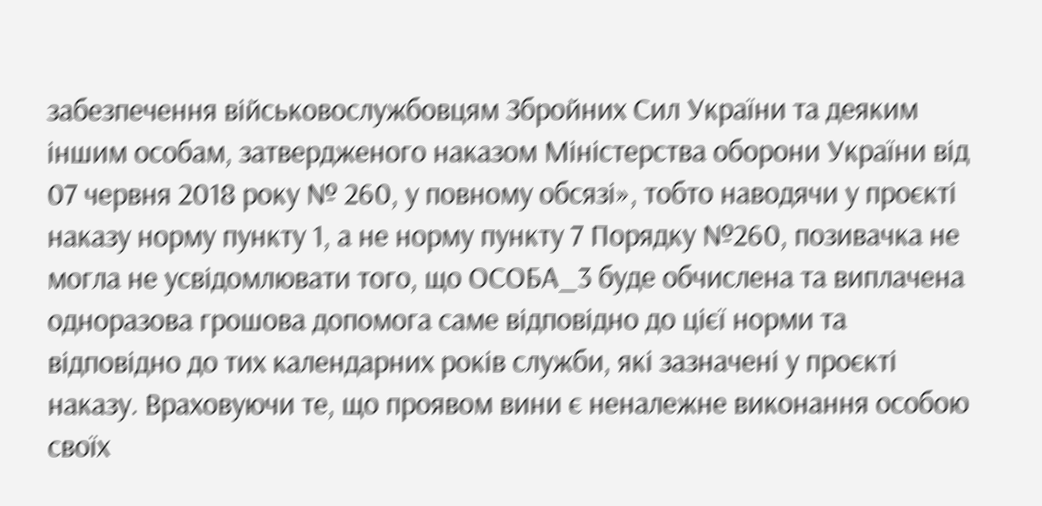забезпечення військовослужбовцям Збройних Сил України та деяким іншим особам, затвердженого наказом Міністерства оборони України від 07 червня 2018 року № 260, у повному обсязі», тобто наводячи у проєкті наказу норму пункту 1, а не норму пункту 7 Порядку №260, позивачка не могла не усвідомлювати того, що ОСОБА_3 буде обчислена та виплачена одноразова грошова допомога саме відповідно до цієї норми та відповідно до тих календарних років служби, які зазначені у проєкті наказу. Враховуючи те, що проявом вини є неналежне виконання особою своїх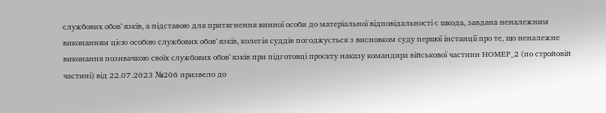службових обов`язків, а підставою для притягнення винної особи до матеріальної відповідальності є шкода, завдана неналежним виконанням цією особою службових обов`язків, колегія суддів погоджується з висновком суду першої інстанції про те, що неналежне виконання позивачкою своїх службових обов`язків при підготовці проєкту наказу командира військової частини НОМЕР_2 (по стройовій частині) від 22.07.2023 №206 призвело до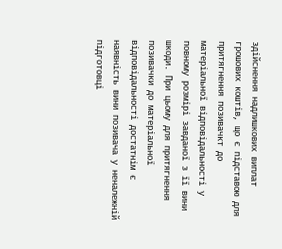здійснення надлишкових виплат грошових коштів, що є підставою для притягнення позивачкт до матеріальної відповідальності у повному розмірі завданої з її вини шкоди. При цьому для притягнення позивачки до матеріальної відповідальності достатнім є наявність вини позивача у неналежній підготовці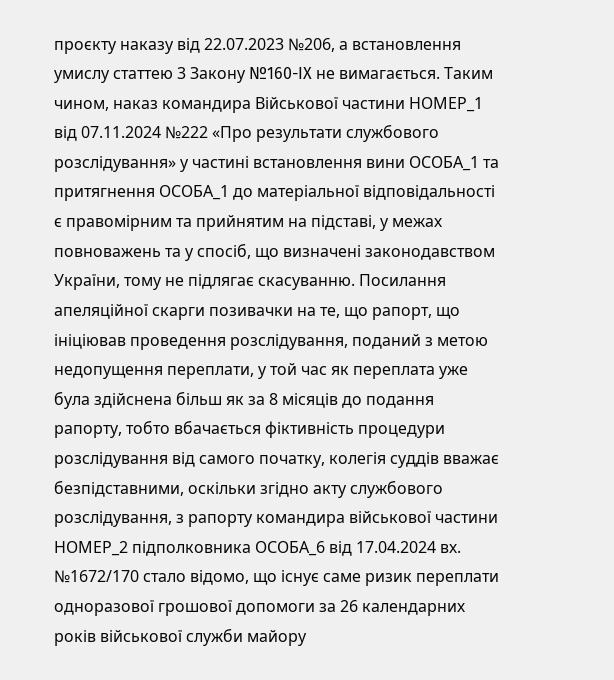проєкту наказу від 22.07.2023 №206, а встановлення умислу статтею 3 Закону №160-IX не вимагається. Таким чином, наказ командира Військової частини НОМЕР_1 від 07.11.2024 №222 «Про результати службового розслідування» у частині встановлення вини ОСОБА_1 та притягнення ОСОБА_1 до матеріальної відповідальності є правомірним та прийнятим на підставі, у межах повноважень та у спосіб, що визначені законодавством України, тому не підлягає скасуванню. Посилання апеляційної скарги позивачки на те, що рапорт, що ініціював проведення розслідування, поданий з метою недопущення переплати, у той час як переплата уже була здійснена більш як за 8 місяців до подання рапорту, тобто вбачається фіктивність процедури розслідування від самого початку, колегія суддів вважає безпідставними, оскільки згідно акту службового розслідування, з рапорту командира військової частини НОМЕР_2 підполковника ОСОБА_6 від 17.04.2024 вх. №1672/170 стало відомо, що існує саме ризик переплати одноразової грошової допомоги за 26 календарних років військової служби майору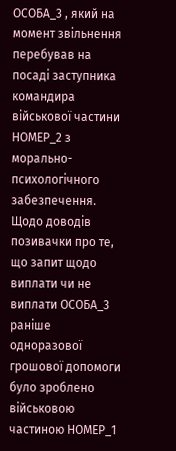ОСОБА_3 , який на момент звільнення перебував на посаді заступника командира військової частини НОМЕР_2 з морально-психологічного забезпечення. Щодо доводів позивачки про те, що запит щодо виплати чи не виплати ОСОБА_3 раніше одноразової грошової допомоги було зроблено військовою частиною НОМЕР_1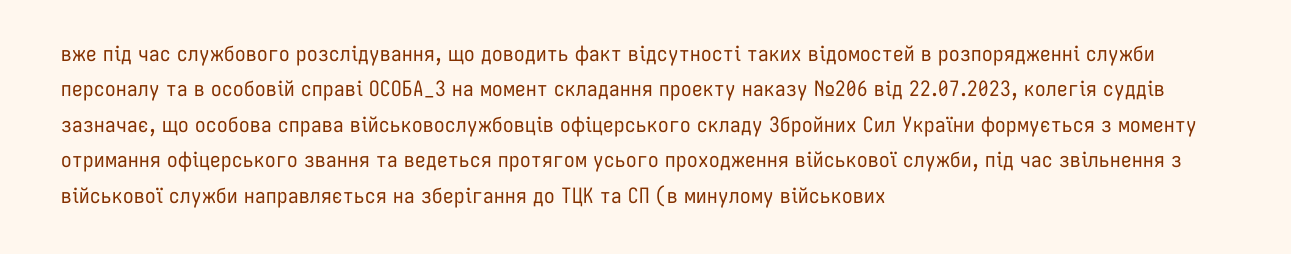вже під час службового розслідування, що доводить факт відсутності таких відомостей в розпорядженні служби персоналу та в особовій справі ОСОБА_3 на момент складання проекту наказу №206 від 22.07.2023, колегія суддів зазначає, що особова справа військовослужбовців офіцерського складу Збройних Сил України формується з моменту отримання офіцерського звання та ведеться протягом усього проходження військової служби, під час звільнення з військової служби направляється на зберігання до ТЦК та СП (в минулому військових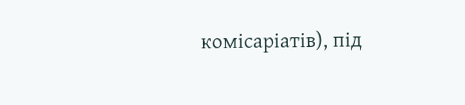комісаріатів), під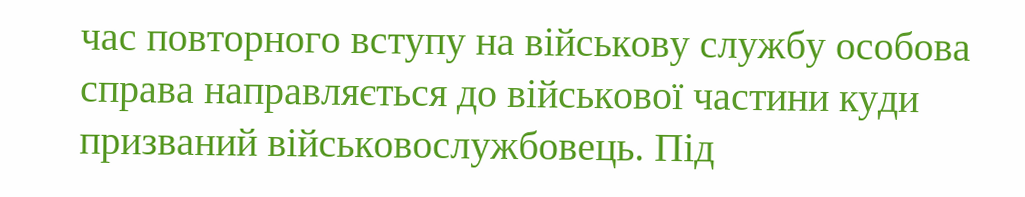час повторного вступу на військову службу особова справа направляється до військової частини куди призваний військовослужбовець. Під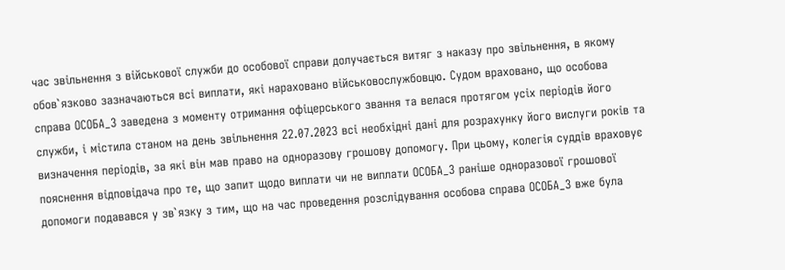час звільнення з військової служби до особової справи долучається витяг з наказу про звільнення, в якому обов`язково зазначаються всі виплати, які нараховано військовослужбовцю. Судом враховано, що особова справа ОСОБА_3 заведена з моменту отримання офіцерського звання та велася протягом усіх періодів його служби, і містила станом на день звільнення 22.07.2023 всі необхідні дані для розрахунку його вислуги років та визначення періодів, за які він мав право на одноразову грошову допомогу. При цьому, колегія суддів враховує пояснення відповідача про те, що запит щодо виплати чи не виплати ОСОБА_3 раніше одноразової грошової допомоги подавався у зв`язку з тим, що на час проведення розслідування особова справа ОСОБА_3 вже була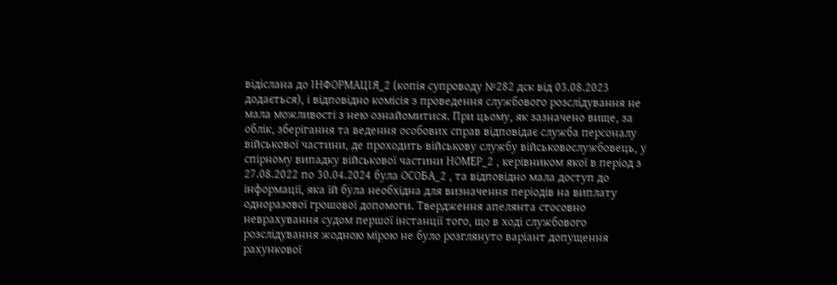відіслана до ІНФОРМАЦІЯ_2 (копія супроводу №282 дск від 03.08.2023 додається), і відповідно комісія з проведення службового розслідування не мала можливості з нею ознайомитися. При цьому, як зазначено вище, за облік, зберігання та ведення особових справ відповідає служба персоналу військової частини, де проходить військову службу військовослужбовець, у спірному випадку військової частини НОМЕР_2 , керівником якої в період з 27.08.2022 по 30.04.2024 була ОСОБА_2 , та відповідно мала доступ до інформації, яка їй була необхідна для визначення періодів на виплату одноразової грошової допомоги. Твердження апелянта стосовно неврахування судом першої інстанції того, що в ході службового розслідування жодною мірою не було розглянуто варіант допущення рахункової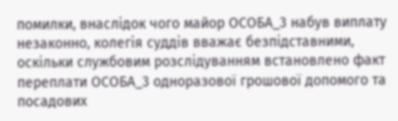помилки, внаслідок чого майор ОСОБА_3 набув виплату незаконно, колегія суддів вважає безпідставними, оскільки службовим розслідуванням встановлено факт переплати ОСОБА_3 одноразової грошової допомого та посадових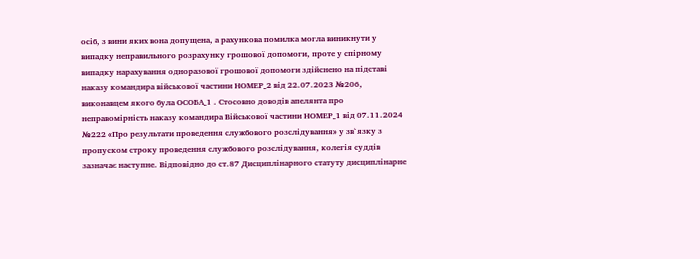осіб, з вини яких вона допущена, а рахункова помилка могла виникнути у випадку неправильного розрахунку грошової допомоги, проте у спірному випадку нарахування одноразової грошової допомоги здійснено на підставі наказу командира військової частини НОМЕР_2 від 22.07.2023 №206, виконавцем якого була ОСОБА_1 . Стосовно доводів апелянта про неправомірність наказу командира Військової частини НОМЕР_1 від 07.11.2024 №222 «Про результати проведення службового розслідування» у зв`язку з пропуском строку проведення службового розслідування, колегія суддів зазначає наступне. Відповідно до ст.87 Дисциплінарного статуту дисциплінарне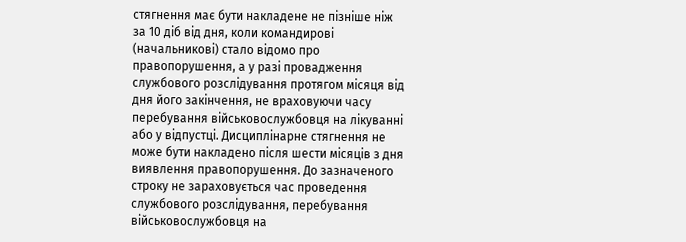стягнення має бути накладене не пізніше ніж за 10 діб від дня, коли командирові (начальникові) стало відомо про правопорушення, а у разі провадження службового розслідування протягом місяця від дня його закінчення, не враховуючи часу перебування військовослужбовця на лікуванні або у відпустці. Дисциплінарне стягнення не може бути накладено після шести місяців з дня виявлення правопорушення. До зазначеного строку не зараховується час проведення службового розслідування, перебування військовослужбовця на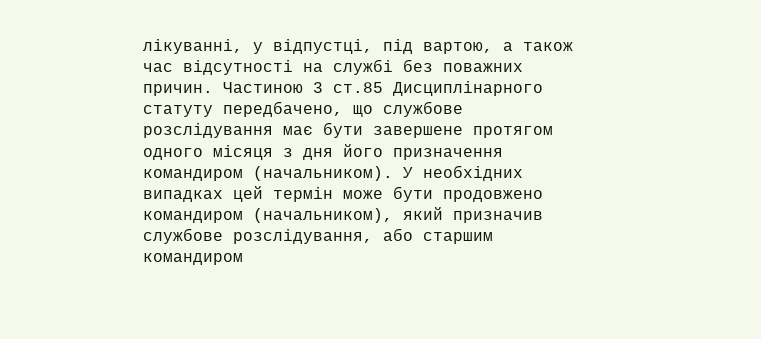лікуванні, у відпустці, під вартою, а також час відсутності на службі без поважних причин. Частиною 3 ст.85 Дисциплінарного статуту передбачено, що службове розслідування має бути завершене протягом одного місяця з дня його призначення командиром (начальником). У необхідних випадках цей термін може бути продовжено командиром (начальником), який призначив службове розслідування, або старшим командиром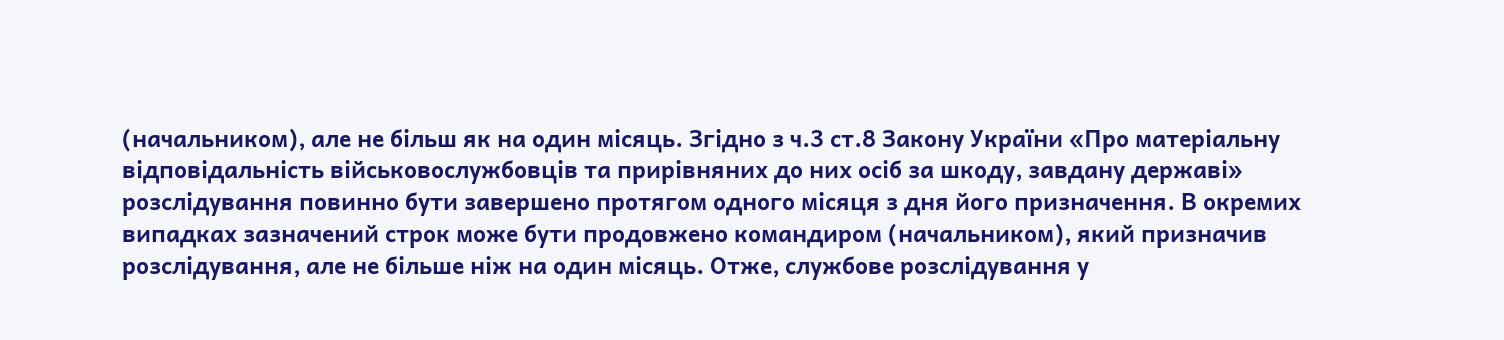(начальником), але не більш як на один місяць. Згідно з ч.3 ст.8 Закону України «Про матеріальну відповідальність військовослужбовців та прирівняних до них осіб за шкоду, завдану державі» розслідування повинно бути завершено протягом одного місяця з дня його призначення. В окремих випадках зазначений строк може бути продовжено командиром (начальником), який призначив розслідування, але не більше ніж на один місяць. Отже, службове розслідування у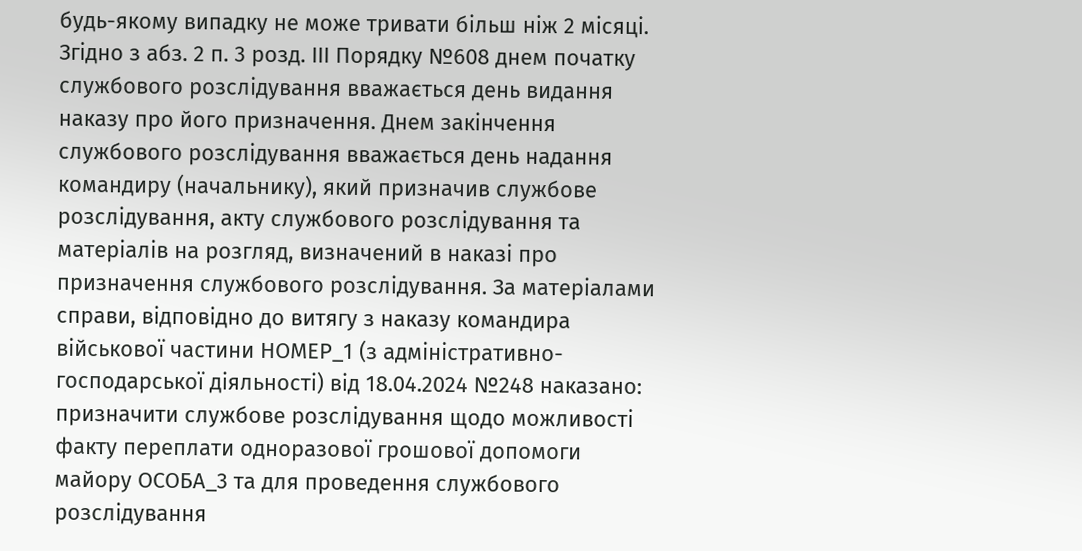будь-якому випадку не може тривати більш ніж 2 місяці. Згідно з абз. 2 п. 3 розд. ІІІ Порядку №608 днем початку службового розслідування вважається день видання наказу про його призначення. Днем закінчення службового розслідування вважається день надання командиру (начальнику), який призначив службове розслідування, акту службового розслідування та матеріалів на розгляд, визначений в наказі про призначення службового розслідування. За матеріалами справи, відповідно до витягу з наказу командира військової частини НОМЕР_1 (з адміністративно-господарської діяльності) від 18.04.2024 №248 наказано: призначити службове розслідування щодо можливості факту переплати одноразової грошової допомоги майору ОСОБА_3 та для проведення службового розслідування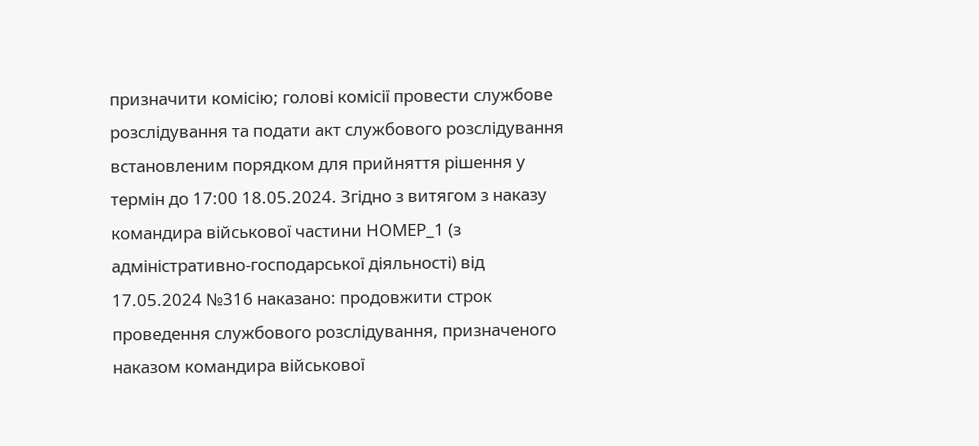призначити комісію; голові комісії провести службове розслідування та подати акт службового розслідування встановленим порядком для прийняття рішення у термін до 17:00 18.05.2024. Згідно з витягом з наказу командира військової частини НОМЕР_1 (з адміністративно-господарської діяльності) від 17.05.2024 №316 наказано: продовжити строк проведення службового розслідування, призначеного наказом командира військової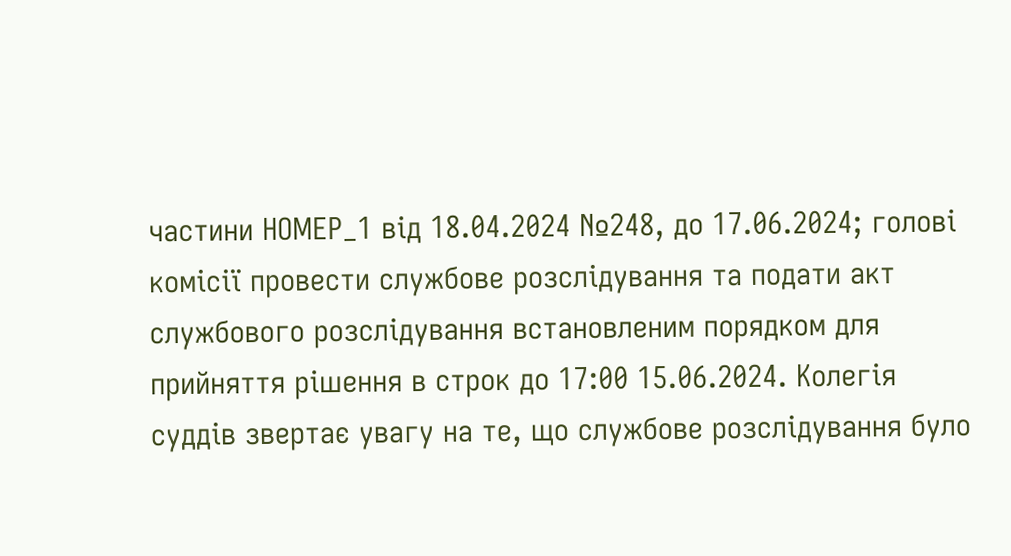частини НОМЕР_1 від 18.04.2024 №248, до 17.06.2024; голові комісії провести службове розслідування та подати акт службового розслідування встановленим порядком для прийняття рішення в строк до 17:00 15.06.2024. Колегія суддів звертає увагу на те, що службове розслідування було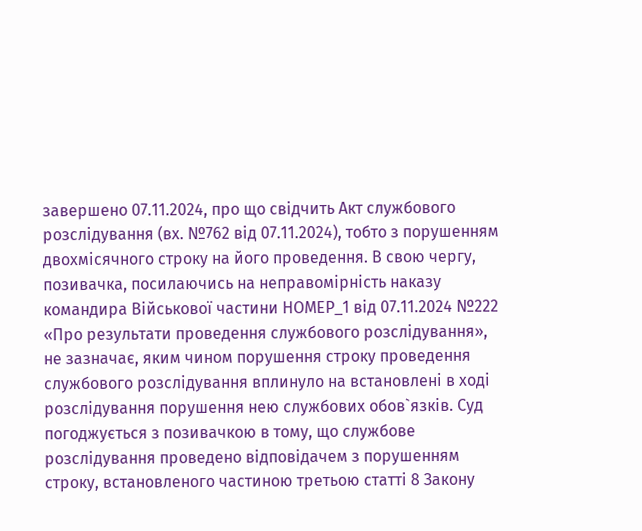завершено 07.11.2024, про що свідчить Акт службового розслідування (вх. №762 від 07.11.2024), тобто з порушенням двохмісячного строку на його проведення. В свою чергу, позивачка, посилаючись на неправомірність наказу командира Військової частини НОМЕР_1 від 07.11.2024 №222 «Про результати проведення службового розслідування», не зазначає, яким чином порушення строку проведення службового розслідування вплинуло на встановлені в ході розслідування порушення нею службових обов`язків. Суд погоджується з позивачкою в тому, що службове розслідування проведено відповідачем з порушенням строку, встановленого частиною третьою статті 8 Закону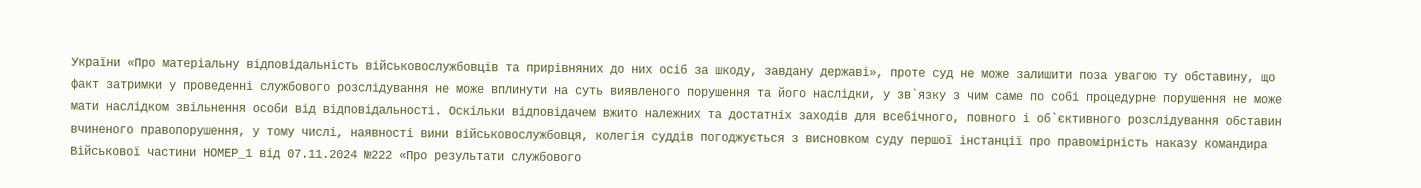України «Про матеріальну відповідальність військовослужбовців та прирівняних до них осіб за шкоду, завдану державі», проте суд не може залишити поза увагою ту обставину, що факт затримки у проведенні службового розслідування не може вплинути на cуть виявленого порушення та його наслідки, у зв`язку з чим саме по собі процедурне порушення не може мати наслідком звільнення особи від відповідальності. Оскільки відповідачем вжито належних та достатніх заходів для всебічного, повного і об`єктивного розслідування обставин вчиненого правопорушення, у тому числі, наявності вини військовослужбовця, колегія суддів погоджується з висновком суду першої інстанції про правомірність наказу командира Військової частини НОМЕР_1 від 07.11.2024 №222 «Про результати службового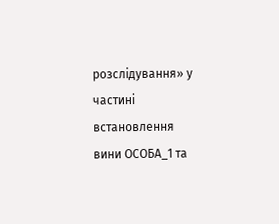розслідування» у частині встановлення вини ОСОБА_1 та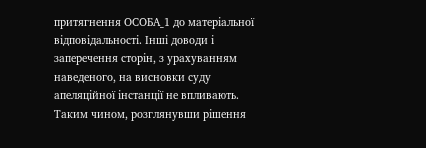притягнення ОСОБА_1 до матеріальної відповідальності. Інші доводи і заперечення сторін, з урахуванням наведеного, на висновки суду апеляційної інстанції не впливають. Таким чином, розглянувши рішення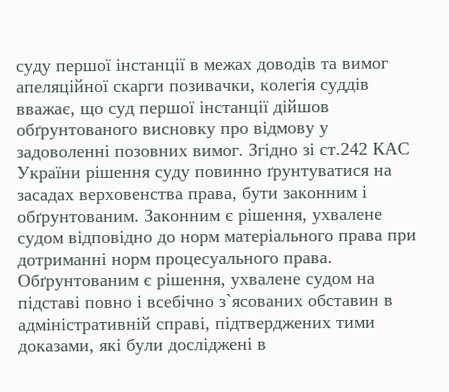суду першої інстанції в межах доводів та вимог апеляційної скарги позивачки, колегія суддів вважає, що суд першої інстанції дійшов обґрунтованого висновку про відмову у задоволенні позовних вимог. Згідно зі ст.242 КАС України рішення суду повинно ґрунтуватися на засадах верховенства права, бути законним і обґрунтованим. Законним є рішення, ухвалене судом відповідно до норм матеріального права при дотриманні норм процесуального права. Обґрунтованим є рішення, ухвалене судом на підставі повно і всебічно з`ясованих обставин в адміністративній справі, підтверджених тими доказами, які були досліджені в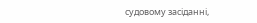судовому засіданні,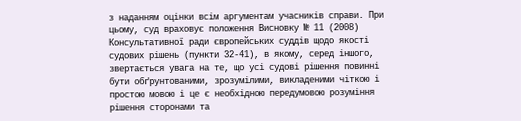з наданням оцінки всім аргументам учасників справи. При цьому, суд враховує положення Висновку № 11 (2008) Консультативної ради європейських суддів щодо якості судових рішень (пункти 32-41), в якому, серед іншого, звертається увага на те, що усі судові рішення повинні бути обґрунтованими, зрозумілими, викладеними чіткою і простою мовою і це є необхідною передумовою розуміння рішення сторонами та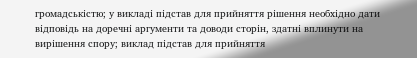громадськістю; у викладі підстав для прийняття рішення необхідно дати відповідь на доречні аргументи та доводи сторін, здатні вплинути на вирішення спору; виклад підстав для прийняття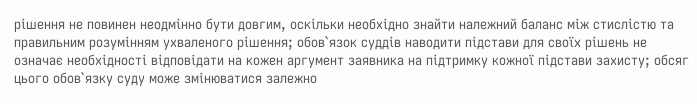рішення не повинен неодмінно бути довгим, оскільки необхідно знайти належний баланс між стислістю та правильним розумінням ухваленого рішення; обов`язок суддів наводити підстави для своїх рішень не означає необхідності відповідати на кожен аргумент заявника на підтримку кожної підстави захисту; обсяг цього обов`язку суду може змінюватися залежно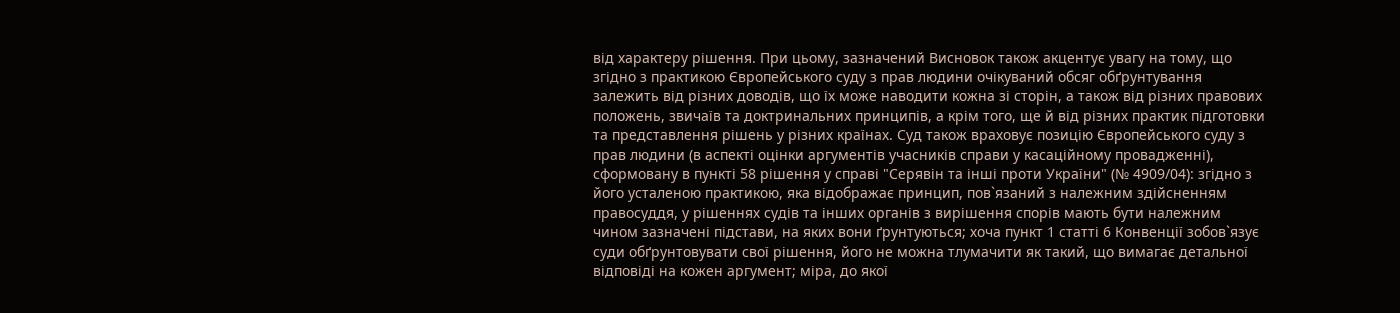від характеру рішення. При цьому, зазначений Висновок також акцентує увагу на тому, що згідно з практикою Європейського суду з прав людини очікуваний обсяг обґрунтування залежить від різних доводів, що їх може наводити кожна зі сторін, а також від різних правових положень, звичаїв та доктринальних принципів, а крім того, ще й від різних практик підготовки та представлення рішень у різних країнах. Суд також враховує позицію Європейського суду з прав людини (в аспекті оцінки аргументів учасників справи у касаційному провадженні), сформовану в пункті 58 рішення у справі "Серявін та інші проти України" (№ 4909/04): згідно з його усталеною практикою, яка відображає принцип, пов`язаний з належним здійсненням правосуддя, у рішеннях судів та інших органів з вирішення спорів мають бути належним чином зазначені підстави, на яких вони ґрунтуються; хоча пункт 1 статті 6 Конвенції зобов`язує суди обґрунтовувати свої рішення, його не можна тлумачити як такий, що вимагає детальної відповіді на кожен аргумент; міра, до якої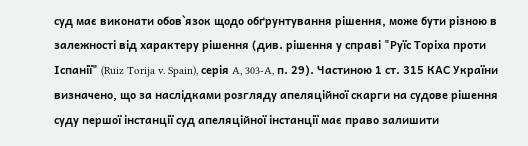суд має виконати обов`язок щодо обґрунтування рішення, може бути різною в залежності від характеру рішення (див. рішення у справі "Руїс Торіха проти Іспанії" (Ruiz Torija v. Spain), серія A, 303-A, п. 29). Частиною 1 ст. 315 КАС України визначено, що за наслідками розгляду апеляційної скарги на судове рішення суду першої інстанції суд апеляційної інстанції має право залишити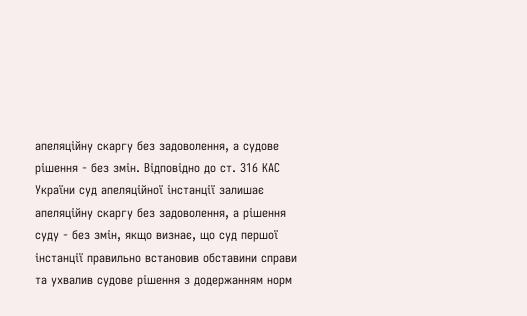апеляційну скаргу без задоволення, а судове рішення - без змін. Відповідно до ст. 316 КАС України суд апеляційної інстанції залишає апеляційну скаргу без задоволення, а рішення суду - без змін, якщо визнає, що суд першої інстанції правильно встановив обставини справи та ухвалив судове рішення з додержанням норм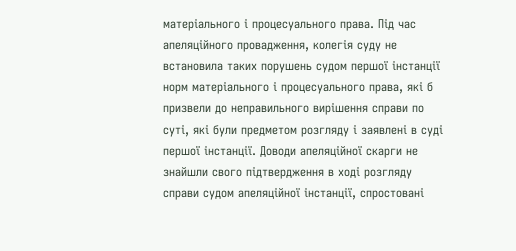матеріального і процесуального права. Під час апеляційного провадження, колегія суду не встановила таких порушень судом першої інстанції норм матеріального і процесуального права, які б призвели до неправильного вирішення справи по суті, які були предметом розгляду і заявлені в суді першої інстанції. Доводи апеляційної скарги не знайшли свого підтвердження в ході розгляду справи судом апеляційної інстанції, спростовані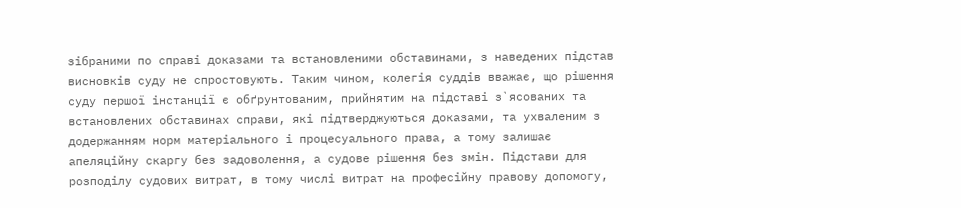зібраними по справі доказами та встановленими обставинами, з наведених підстав висновків суду не спростовують. Таким чином, колегія суддів вважає, що рішення суду першої інстанції є обґрунтованим, прийнятим на підставі з`ясованих та встановлених обставинах справи, які підтверджуються доказами, та ухваленим з додержанням норм матеріального і процесуального права, а тому залишає апеляційну скаргу без задоволення, а судове рішення без змін. Підстави для розподілу судових витрат, в тому числі витрат на професійну правову допомогу,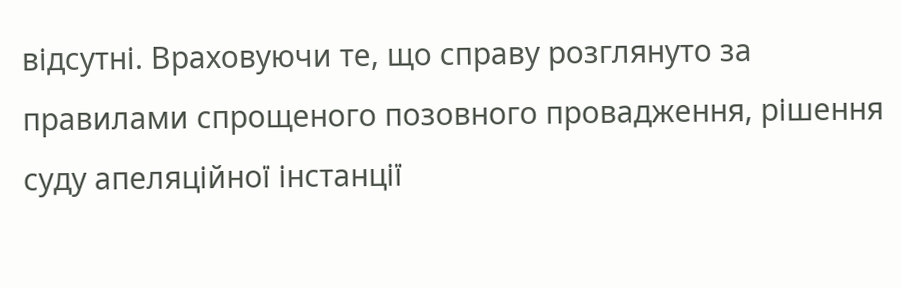відсутні. Враховуючи те, що справу розглянуто за правилами спрощеного позовного провадження, рішення суду апеляційної інстанції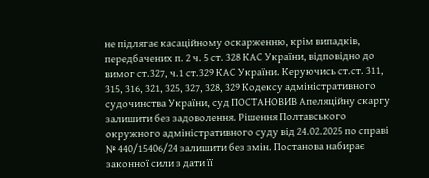не підлягає касаційному оскарженню, крім випадків, передбачених п. 2 ч. 5 ст. 328 КАС України, відповідно до вимог ст.327, ч.1 ст.329 КАС України. Керуючись ст.ст. 311, 315, 316, 321, 325, 327, 328, 329 Кодексу адміністративного судочинства України, суд ПОСТАНОВИВ Апеляційну скаргу залишити без задоволення. Рішення Полтавського окружного адміністративного суду від 24.02.2025 по справі № 440/15406/24 залишити без змін. Постанова набирає законної сили з дати її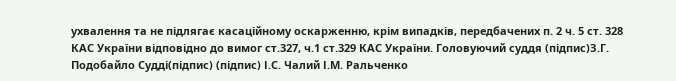ухвалення та не підлягає касаційному оскарженню, крім випадків, передбачених п. 2 ч. 5 ст. 328 КАС України відповідно до вимог ст.327, ч.1 ст.329 КАС України. Головуючий суддя (підпис)З.Г. Подобайло Судді(підпис) (підпис) І.С. Чалий І.М. Ральченко